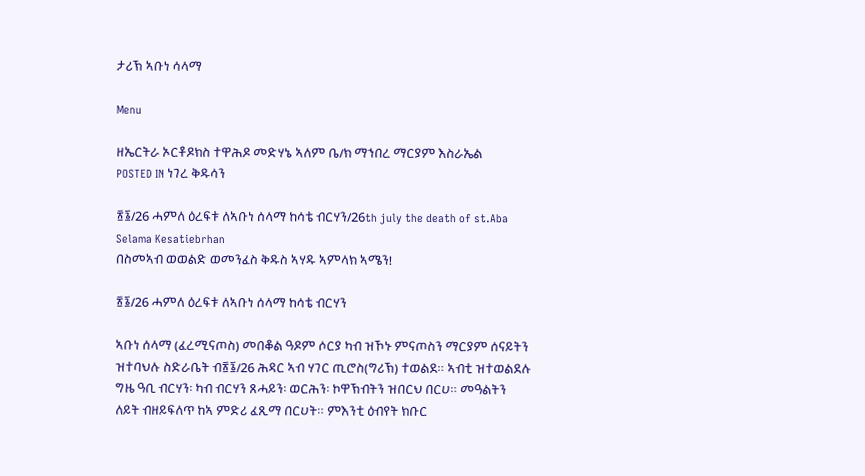ታሪኽ ኣቡነ ሳላማ

Menu

ዘኤርትራ ኦርቶዶክስ ተዋሕዶ መድሃኔ ኣለም ቤ/ክ ማኀበረ ማርያም እስራኤል
POSTED IN ነገረ ቅዱሳን

፳፮/26 ሓምለ ዕረፍቱ ለኣቡነ ሰላማ ከሳቴ ብርሃን/26th july the death of st.Aba Selama Kesatiebrhan
በስመኣብ ወወልድ ወመንፈስ ቅዱስ ኣሃዱ ኣምላክ ኣሜን!

፳፮/26 ሓምለ ዕረፍቱ ለኣቡነ ሰላማ ከሳቴ ብርሃን

ኣቡነ ሰላማ (ፈረሚናጦስ) መበቆል ዓዶም ሶርያ ካብ ዝኾኑ ምናጦስን ማርያም ሰናይትን ዝተባህሉ ስድራቤት ብ፳፮/26 ሕዳር ኣብ ሃገር ጢሮስ(ግሪኽ) ተወልደ። ኣብቲ ዝተወልደሉ ግዜ ዓቢ ብርሃን፡ ካብ ብርሃን ጸሓይን፡ ወርሕን፡ ኮዋኽብትን ዝበርህ በርሀ። መዓልትን  ለይት ብዘይፍለጥ ከኣ ምድሪ ፈጺማ በርሀት። ምእንቲ ዕብየት ክቡር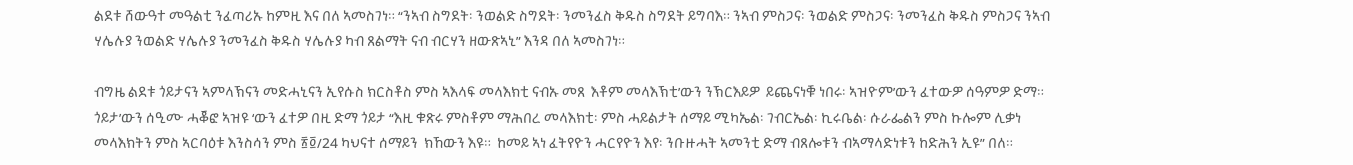ልደቱ ሸውዓተ መዓልቲ ንፈጣሪኡ ከምዚ እና በለ ኣመስገነ። “ንኣብ ስግደት፡ ንወልድ ስግደት፡ ንመንፈስ ቅዱስ ስግደት ይግባእ። ንኣብ ምስጋና፡ ንወልድ ምስጋና፡ ንመንፈስ ቅዱስ ምስጋና ንኣብ ሃሌሉያ ንወልድ ሃሌሉያ ንመንፈስ ቅዱስ ሃሌሉያ ካብ ጸልማት ናብ ብርሃን ዘውጽኣኒ” እንዳ በለ ኣመስገነ።

ብግዜ ልደቱ ጎይታናን ኣምላኽናን መድሓኒናን ኢየሱስ ክርስቶስ ምስ ኣእላፍ መላእክቲ ናብኡ መጸ  እቶም መላእኽቲ’ውን ንኽርእይዎ  ይጨናነቑ ነበሩ፡ ኣዝዮም’ውን ፈተውዎ ሰዓምዎ ድማ። ጎይታ’ውን ሰዒሙ ሓቖፎ ኣዝዩ ‘ውን ፈተዎ በዚ ድማ ጎይታ “እዚ ቁጽሩ ምስቶም ማሕበረ መላእክቲ፡ ምስ ሓይልታት ሰማይ ሚካኤል፡ ገብርኤል፡ ኪሩቤል፡ ሱራፌልን ምስ ኩሎም ሊቃነ መላእክትን ምስ ኣርባዕቱ እንስሳን ምስ ፳፬/24 ካህናተ ሰማይን  ክኸውን እዩ።  ከመይ ኣነ ፈትየዮን ሓርየዮን እየ፡ ንቡዙሓት ኣመንቲ ድማ ብጸሎቱን ብኣማላድነቱን ከድሕን ኢዩ” በለ።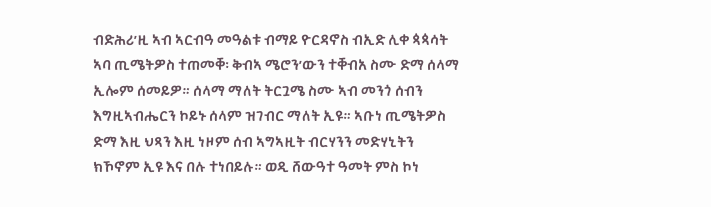ብድሕሪ’ዚ ኣብ ኣርብዓ መዓልቱ ብማይ ዮርዳኖስ ብኢድ ሊቀ ጳጳሳት ኣባ ጢሜትዎስ ተጠመቐ፡ ቅብኣ ሜሮን’ውን ተቐብአ ስሙ ድማ ሰላማ ኢሎም ሰመይዎ። ሰላማ ማለት ትርጓሜ ስሙ ኣብ መንጎ ሰብን እግዚኣብሔርን ኮይኑ ሰላም ዝገብር ማለት ኢዩ። ኣቡነ ጢሜትዎስ ድማ እዚ ህጻን እዚ ነዞም ሰብ ኣግኣዚት ብርሃንን መድሃኒትን ክኾኖም ኢዩ እና በሉ ተነበይሉ። ወዲ ሸውዓተ ዓመት ምስ ኮነ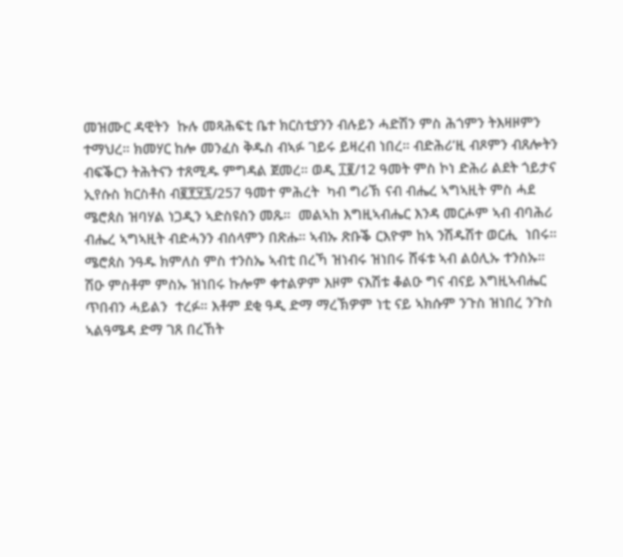መዝሙር ዳዊትን  ኩሉ መጻሕፍቲ ቤተ ክርስቲያንን ብሉይን ሓድሽን ምስ ሕጎምን ትእዛዞምን ተማህረ። ክመሃር ከሎ መንፈስ ቅዱስ ብኣፉ ገይሩ ይዛረብ ነበረ። ብድሕሪ’ዚ ብጾምን ብጸሎትን ብፍቕርን ትሕትናን ተጸሚዱ ምግዳል ጀመረ። ወዲ ፲፪/12 ዓመት ምስ ኮነ ድሕሪ ልደት ጎይታና ኢየሱስ ክርስቶስ ብ፪፻፶፯/257 ዓመተ ምሕረት  ካብ ግሪኽ ናብ ብሔረ ኣግኣዚት ምስ ሓደ ሜሮጰስ ዝባሃል ነጋዲን ኣድስዩስን መጹ።  መልኣከ እግዚኣብሔር እንዳ መርሖም ኣብ ብባሕሪ ብሔረ ኣግኣዚት ብድሓንን ብሰላምን በጽሑ። ኣብኡ ጽቡቕ ርእዮም ከኣ ንሽዱሽተ ወርሒ  ነበሩ። ሜሮጰስ ንዓዱ ክምለስ ምስ ተንስኤ ኣብቲ በረኻ ዝነብሩ ዝነበሩ ሸፋቱ ኣብ ልዕሊኡ ተንስኡ። ሽዑ ምስቶም ምስኡ ዝነበሩ ኩሎም ቀተልዎም እዞም ናእሽቱ ቆልዑ ግና ብናይ እግዚኣብሔር ጥበብን ሓይልን  ተረፉ። እቶም ደቂ ዓዲ ድማ ማረኽዎም ነቲ ናይ ኣክሱም ንጉስ ዝነበረ ንጉስ ኣልዓሜዳ ድማ ገጸ በረኸት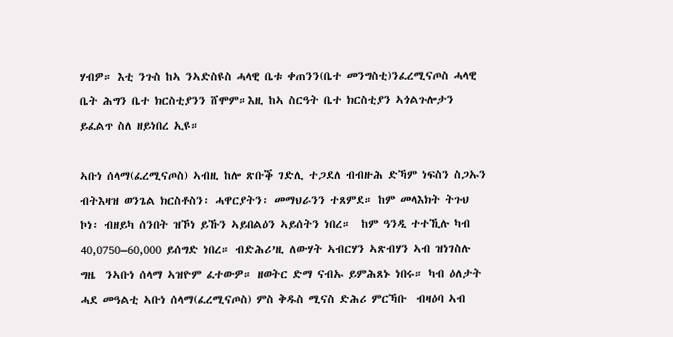ሃብዎ። እቲ ንጉስ ከኣ ንኣድስዩስ ሓላዊ ቤቱ ቀጠንን(ቤተ መንግስቲ)ንፈረሚናጦስ ሓላዊ ቤት ሕግን ቤተ ክርስቲያንን ሸሞም።እዚ ከኣ ስርዓት ቤተ ክርስቲያን ኣጎልጉሎታን  ይፈልጥ ስለ ዘይነበረ ኢዩ።

ኣቡነ ሰላማ(ፈረሚናጦስ) ኣብዚ ከሎ ጽቡቕ ገድሊ ተጋደለ ብብዙሕ ድኻም ነፍስን ስጋኡን ብትእዛዝ ወንጌል ክርስቶስን፡ ሓዋርያትን፡ መማህራንን ተጸምደ። ከም መላእክት ትጉህ ኮነ፡ ብዘይካ ሰንበት ዝኾነ ይኹን ኣይበልዕን ኣይሰትን ነበረ።  ከም ዓንዲ ተተኺሉ ካብ 40,0750–60,000 ይሰግድ ነበረ። ብድሕሪ’ዚ ለውሃት ኣብርሃን ኣጽብሃን ኣብ ዝነገስሉ ግዜ  ንኣቡነ ሰላማ ኣዝዮም ፈተውዎ። ዘወትር ድማ ናብኡ ይምሕጸኑ ነበሩ። ካብ ዕለታት ሓደ መዓልቲ ኣቡነ ሰላማ(ፈረሚናጦስ) ምስ ቅዱስ ሚናስ ድሕሪ ምርኻቡ  ብዛዕባ ኣብ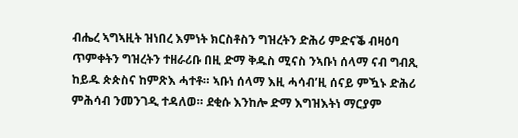ብሔረ ኣግኣዚት ዝነበረ እምነት ክርስቶስን ግዝረትን ድሕሪ ምድናቕ ብዛዕባ ጥምቀትን ግዝረትን ተዘራሪቡ በዚ ድማ ቅዱስ ሚናስ ንኣቡነ ሰላማ ናብ ግብጺ ከይዱ ጵጵስና ከምጽእ ሓተቶ። ኣቡነ ሰላማ እዚ ሓሳብ’ዚ ሰናይ ምዃኑ ድሕሪ ምሕሳብ ንመንገዲ ተዳለወ። ደቂሱ እንከሎ ድማ እግዝእትነ ማርያም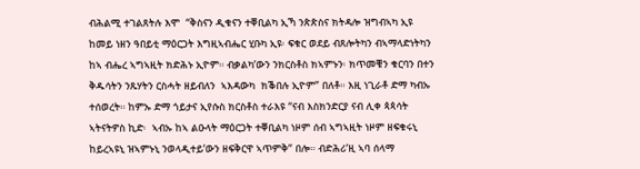ብሕልሚ ተገልጸትሉ እሞ  “ቅስናን ዲቁናን ተቐቢልካ ኢኻ ንጵጵስና ክትዳሎ ዝግብኣካ ኢዩ ከመይ ነዘን ዓበይቲ ማዕርጋት እግዚኣብሔር ሂቡካ ኢዩ፡ ፍቁር ወደይ ብጸሎትካን ብኣማላድነትካን ከኣ ብሔረ ኣግኣዚት ክድሕኑ ኢዮም። ብቃልካ’ውን ንክርስቶስ ክኣምኑን፡ ክጥመቑን ቁርባን በተን ቅዱሳትን ንጹሃትን ርስሓት ዘይብለን  ኣእዳውካ  ክቕበሉ ኢዮም” በለቶ። እዚ ነጊራቶ ድማ ካብኡ ተሰወረት። ከምኡ ድማ ጎይታና ኢየሱስ ክርስቶስ ተራእዩ “ናብ እስክንድርያ ናብ ሊቀ ጳጳሳት  ኣትናትዎስ ኪድ፡  ኣብኡ ከኣ ልዑላት ማዕርጋት ተቐቢልካ ነዞም ሰብ ኣግኣዚት ነዞም ዘፍቁሩኒ ከይረኣዩኒ ዝኣምኑኒ ንወላዲተይ’ውን ዘፍቅርዋ ኣጥምቅ” በሎ። ብድሕሪ’ዚ ኣባ ሰላማ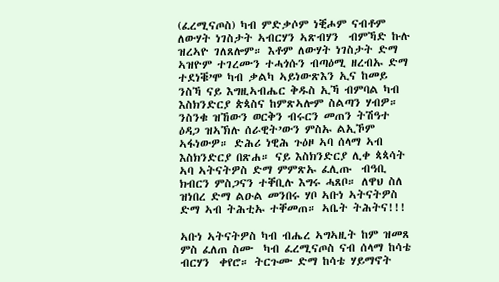(ፈረሚናጦስ) ካብ ምድቃሶም ነቒሖም ናብቶም ለውሃት ነገስታት ኣብርሃን ኣጽብሃን  ብምኻድ ኩሉ ዝረኣዮ ገለጸሎም። እቶም ለውሃት ነገስታት ድማ ኣዝዮም ተገረሙን ተሓጎሱን ብጣዕሚ ዘረብኡ ድማ ተደነቑ’ሞ ካብ ቃልካ ኣይነውጽእን ኢና ከመይ ንስኻ ናይ እግዚኣብሔር ቅዱስ ኢኻ ብምባል ካብ እስክንድርያ ጵጳስና ከምጽኣሎም ስልጣን ሃብዎ። ንስንቁ ዝኸውን ወርቅን ብሩርን መጠን ትሽዓተ ዕዳጋ ዝኣኽሉ ሰራዊት’ውን ምስኡ ልኢኾም ኣፋነውዎ። ድሕሪ ነዊሕ ጉዕዞ ኣባ ሰላማ ኣብ እስክንድርያ በጽሐ። ናይ እስክንድርያ ሊቀ ጳጳሳት ኣባ ኣትናትዎስ ድማ ምምጽኡ ፈሊጡ  ብዓቢ ክብርን ምስጋናን ተቐቢሉ እግሩ ሓጸቦ። ለዋህ ስለ ዝነበረ ድማ ልዑል መንበሩ ሃቦ ኣቡነ ኣትናትዎስ ድማ ኣብ ትሕቲኡ ተቐመጠ። ኣቤት ትሕትና!!!

ኣቡነ ኣትናትዎስ ካብ ብሔረ ኣግኣዚት ከም ዝመጸ ምስ ፈለጠ ስሙ  ካብ ፈረሚናጦስ ናብ ሰላማ ከሳቴ ብርሃን  ቀየሮ። ትርጉሙ ድማ ከሳቴ ሃይማኖት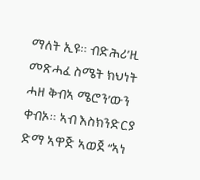ማለት ኢዩ። ብድሕሪ’ዚ መጽሓፈ ስሜት ክህነት ሓዘ ቅብኣ ሜሮን’ውን ቀብኦ። ኣብ እስክንድርያ ድማ ኣዋጅ ኣወጀ “ኣነ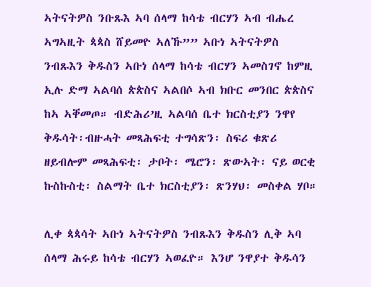ኣትናትዎስ ንቡጹእ ኣባ ሰላማ ከሳቴ ብርሃን ኣብ ብሔረ ኣግኣዚት ጳጳስ ሸይመዮ ኣለኹ”” ኣቡነ ኣትናትዎስ ንብጹእን ቅዱስን ኣቡነ ሰላማ ከሳቴ ብርሃን ኣመስገኖ ከምዚ ኢሉ ድማ ኣልባሰ ጵጵስና ኣልበሶ ኣብ ክቡር መንበር ጵጵስና ከኣ ኣቐመጦ። ብድሕሪ’ዚ ኣልባሰ ቤተ ክርስቲያን ንዋየ ቅዱሳት፡ብዙሓት መጻሕፍቲ ተግሳጽን፡ ስፍሪ ቁጽሪ ዘይብሎም መጻሕፍቲ፡ ታቦት፡ ሜሮን፡ ጽውኣት፡ ናይ ወርቂ ኩስኩስቲ፡ ስልማት ቤተ ክርስቲያን፡ ጽንሃህ፡ መስቀል ሃቦ።

ሊቀ ጳጳሳት ኣቡነ ኣትናትዎስ ንብጹእን ቅዱስን ሊቅ ኣባ ሰላማ ሕሩይ ከሳቴ ብርሃን ኣወፈዮ። እንሆ ንዋያተ ቅዱሳን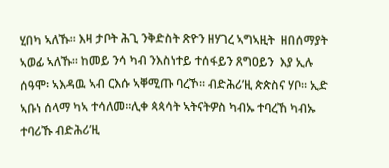ሂበካ ኣለኹ። እዛ ታቦት ሕጊ ንቅድስት ጽዮን ዘሃገረ ኣግኣዚት  ዘበሰማያት ኣወፊ ኣለኹ። ከመይ ንሳ ካብ ንእስነተይ ተሰፋይን ጸግዐይን  እያ ኢሉ ሰዓሞ፡ ኣእዳዉ ኣብ ርእሱ ኣቐሚጡ ባረኾ። ብድሕሪ’ዚ ጵጵስና ሃቦ። ኢድ ኣቡነ ሰላማ ካኣ ተሳለመ።ሊቀ ጳጳሳት ኣትናትዎስ ካብኡ ተባረኸ ካብኡ ተባሪኹ ብድሕሪ’ዚ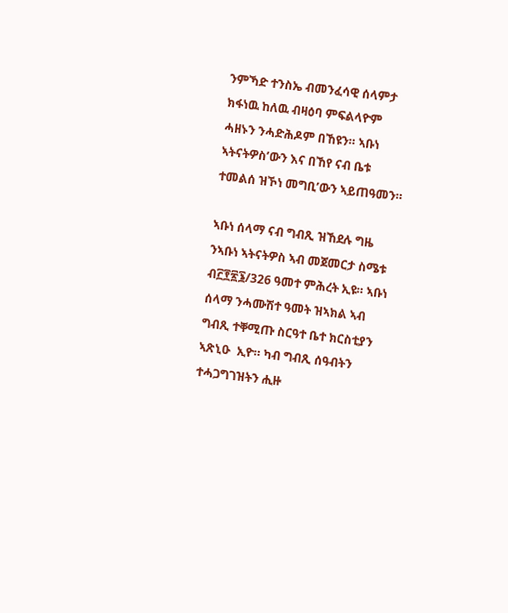ንምኻድ ተንስኤ ብመንፈሳዊ ሰላምታ ክፋነዉ ከለዉ ብዛዕባ ምፍልላዮም ሓዘኑን ንሓድሕዶም በኸዩን። ኣቡነ ኣትናትዎስ’ውን እና በኸየ ናብ ቤቱ ተመልሰ ዝኾነ መግቢ’ውን ኣይጠዓመን።

ኣቡነ ሰላማ ናብ ግብጺ ዝኸደሉ ግዜ ንኣቡነ ኣትናትዎስ ኣብ መጀመርታ ስሜቱ ብ፫፻፳፮/326 ዓመተ ምሕረት ኢዩ። ኣቡነ ሰላማ ንሓሙሽተ ዓመት ዝኣክል ኣብ ግብጺ ተቐሚጡ ስርዓተ ቤተ ክርስቲያን ኣጽኒዑ  ኢዮ። ካብ ግብጺ ሰዓብትን ተሓጋግገዝትን ሒዙ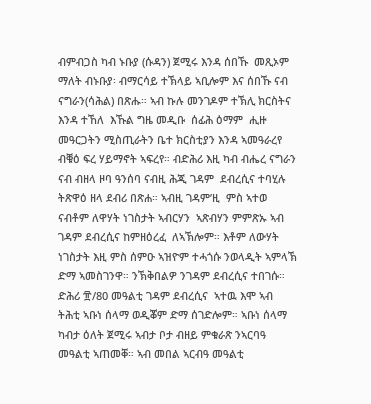ብምብጋስ ካብ ኑቡያ (ሱዳን) ጀሚሩ እንዳ ሰበኹ  መጺኦም ማለት ብኑቡያ፡ ብማርሳይ ተኽላይ ኣቢሎም እና ሰበኹ ናብ ናግራን(ሳሕል) በጽሑ። ኣብ ኩሉ መንገዶም ተኽሊ ክርስትና እንዳ ተኸለ  እኹል ግዜ መዲቡ  ሰፊሕ ዕማም  ሒዙ መዓርጋትን ሚስጢራትን ቤተ ክርስቲያን እንዳ ኣመዓራረየ ብቑዕ ፍረ ሃይማኖት ኣፍረየ። ብድሕሪ እዚ ካብ ብሔረ ናግራን  ናብ ብዘላ ዞባ ዓንሰባ ናብዚ ሕጂ ገዳም  ደብረሲና ተባሂሉ ትጽዋዕ ዘላ ደብሪ በጽሐ። ኣብዚ ገዳም’ዚ  ምስ ኣተወ  ናብቶም ለዋሃት ነገስታት ኣብርሃን  ኣጽብሃን ምምጽኡ ኣብ ገዳም ደብረሲና ከምዘዕረፈ  ለኣኽሎም። እቶም ለውሃት ነገስታት እዚ ምስ ሰምዑ ኣዝዮም ተሓጎሱ ንወላዲት ኣምላኽ ድማ ኣመስገንዋ። ንኽቅበልዎ ንገዳም ደብረሲና ተበገሱ። ድሕሪ ፹/80 መዓልቲ ገዳም ደብረሲና  ኣተዉ እሞ ኣብ ትሕቲ ኣቡነ ሰላማ ወዲቖም ድማ ሰገድሎም። ኣቡነ ሰላማ ካብታ ዕለት ጀሚሩ ኣብታ ቦታ ብዘይ ምቁራጽ ንኣርባዓ መዓልቲ ኣጠመቐ። ኣብ መበል ኣርብዓ መዓልቲ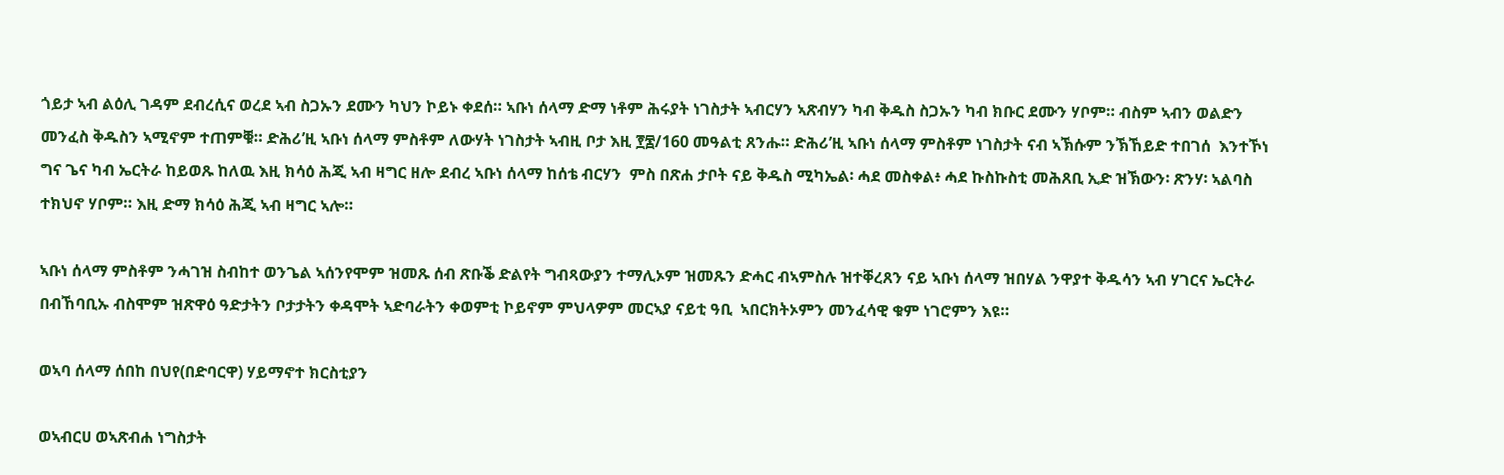ጎይታ ኣብ ልዕሊ ገዳም ደብረሲና ወረደ ኣብ ስጋኡን ደሙን ካህን ኮይኑ ቀደሰ። ኣቡነ ሰላማ ድማ ነቶም ሕሩያት ነገስታት ኣብርሃን ኣጽብሃን ካብ ቅዱስ ስጋኡን ካብ ክቡር ደሙን ሃቦም። ብስም ኣብን ወልድን መንፈስ ቅዱስን ኣሚኖም ተጠምቑ። ድሕሪ’ዚ ኣቡነ ሰላማ ምስቶም ለውሃት ነገስታት ኣብዚ ቦታ እዚ ፻፷/160 መዓልቲ ጸንሑ። ድሕሪ’ዚ ኣቡነ ሰላማ ምስቶም ነገስታት ናብ ኣኽሱም ንኽኸይድ ተበገሰ  እንተኾነ ግና ጌና ካብ ኤርትራ ከይወጹ ከለዉ እዚ ክሳዕ ሕጂ ኣብ ዛግር ዘሎ ደብረ ኣቡነ ሰላማ ከሰቴ ብርሃን  ምስ በጽሐ ታቦት ናይ ቅዱስ ሚካኤል፡ ሓደ መስቀል፥ ሓደ ኩስኩስቲ መሕጸቢ ኢድ ዝኽውን፡ ጽንሃ፡ ኣልባስ ተክህኖ ሃቦም። እዚ ድማ ክሳዕ ሕጂ ኣብ ዛግር ኣሎ።

ኣቡነ ሰላማ ምስቶም ንሓገዝ ስብከተ ወንጌል ኣሰንየሞም ዝመጹ ሰብ ጽቡቕ ድልየት ግብጻውያን ተማሊኦም ዝመጹን ድሓር ብኣምስሉ ዝተቐረጸን ናይ ኣቡነ ሰላማ ዝበሃል ንዋያተ ቅዱሳን ኣብ ሃገርና ኤርትራ በብኸባቢኡ ብስሞም ዝጽዋዕ ዓድታትን ቦታታትን ቀዳሞት ኣድባራትን ቀወምቲ ኮይኖም ምህላዎም መርኣያ ናይቲ ዓቢ  ኣበርክትኦምን መንፈሳዊ ቁም ነገሮምን እዩ።

ወኣባ ሰላማ ሰበከ በህየ(በድባርዋ) ሃይማኖተ ክርስቲያን

ወኣብርሀ ወኣጽብሐ ነግስታት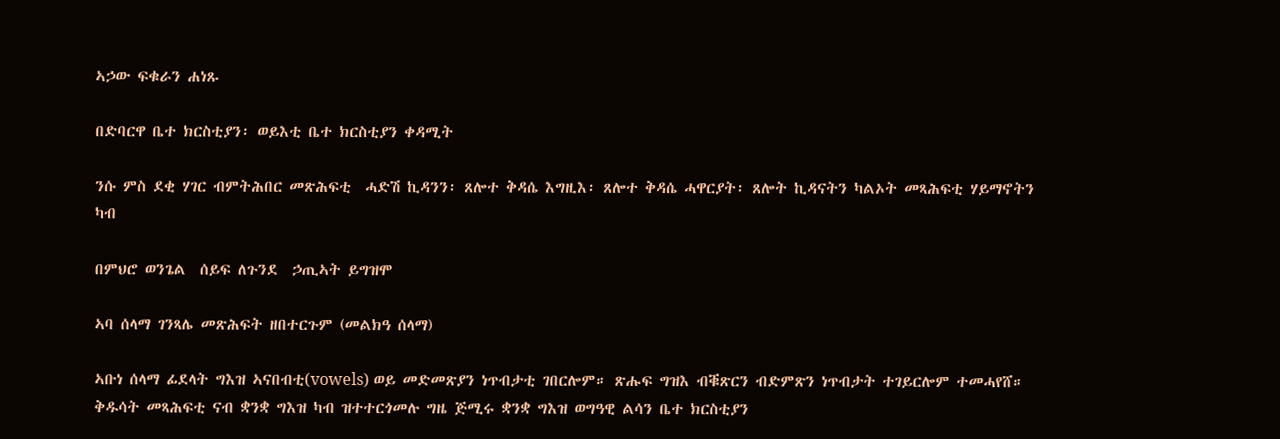ኣኃው ፍቁራን ሐነጹ

በድባርዋ ቤተ ክርስቲያን፡ ወይእቲ ቤተ ክርስቲያን ቀዳሚት

ንሱ ምስ ደቂ ሃገር ብምትሕበር መጽሕፍቲ  ሓድሽ ኪዳንን፡ ጸሎተ ቅዳሴ እግዚእ፡ ጸሎተ ቅዳሴ ሓዋርያት፡ ጸሎት ኪዳናትን ካልኦት መጻሕፍቲ ሃይማኖትን ካብ

በምህሮ ወንጌል  ሰይፍ ለጉንደ  ኃጢኣት ይግዝሞ

ኣባ ሰላማ ገንጻሌ መጽሕፍት ዘበተርጉም (መልክዓ ሰላማ)

ኣቡነ ሰላማ ፊደላት ግእዝ ኣናበብቲ(vowels) ወይ መድመጽያን ነጥብታቲ ገበርሎም። ጽሑፍ ግዝእ ብቑጽርን ብድምጽን ነጥብታት ተገይርሎም ተመሓየሸ። ቅዱሳት መጻሕፍቲ ናብ ቋንቋ ግእዝ ካብ ዝተተርጎመሉ ግዜ ጅሚሩ ቋንቋ ግእዝ ወግዓዊ ልሳን ቤተ ክርስቲያን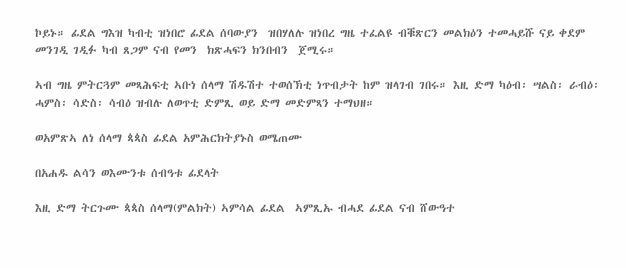ኮይኑ። ፊደል ግእዝ ካብቲ ዝነበሮ ፊደል ሰባውያን  ዝበሃለሉ ዝነበረ ግዜ ተፈልዩ ብቑጽርን መልክዕን ተመሓይሹ ናይ ቀደም መንገዲ ገዲፉ ካብ ጸጋም ናብ የመን  ክጽሓፍን ክንበብን  ጀሚሩ።

ኣብ ግዜ ምትርጓም መጻሕፍቲ ኣቡነ ሰላማ ሽዱሽተ ተወሰኽቲ ነጥብታት ከም ዝላገብ ገበሩ። እዚ ድማ ካዕብ፡ ሣልስ፡ ራብዕ፡ ሓምስ፡ ሳድስ፡ ሳብዕ ዝብሉ ለወጥቲ ድምጺ ወይ ድማ መድምጻን ተማህዘ።

ወአምጽኣ ለነ ሰላማ ጳጳስ ፊደል አምሕርክትያኑስ ወሜጠሙ

በአሐዱ ልሳን ወእሙንቱ ሰብዓቱ ፊደላት

እዚ ድማ ትርጉሙ ጳጳስ ሰላማ(ምልክት) ኣምሳል ፊደል  ኣምጺኡ ብሓደ ፊደል ናብ ሸውዓተ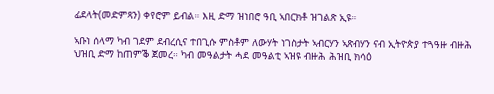ፊደላት(መድምጻን) ቀየሮም ይብል። እዚ ድማ ዝነበሮ ዓቢ ኣበርክቶ ዝገልጽ ኢዩ።

ኣቡነ ሰላማ ካብ ገደም ደብረሲና ተበጊሱ ምስቶም ለውሃት ነገስታት ኣብርሃን ኣጽብሃን ናብ ኢትዮጵያ ተጓዓዙ ብዙሕ ህዝቢ ድማ ከጠምቕ ጀመረ። ካብ መዓልታት ሓደ መዓልቲ ኣዝዩ ብዙሕ ሕዝቢ ክሳዕ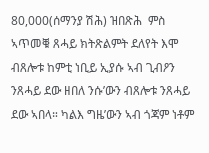80,000(ሰማንያ ሽሕ) ዝበጽሕ  ምስ ኣጥመቑ ጸሓይ ክትጽልምት ደለየት እሞ ብጸሎቱ ከምቲ ነቢይ ኢያሱ ኣብ ጊብዖን ንጸሓይ ደው ዘበለ ንሱ’ውን ብጸሎቱ ንጸሓይ ደው ኣበላ። ካልእ ግዜ’ውን ኣብ ጎጃም ነቶም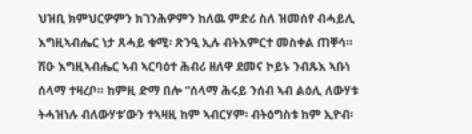ህዝቢ ክምህርዎምን ክገንሕዎምን ከለዉ ምድሪ ስለ ዝመሰየ ብሓይሊ እግዚኣብሔር ነታ ጸሓይ ቁሚ፡ ጽንዒ ኢሉ ብትእምርተ መስቀል ጠቐሳ። ሽዑ እግዚኣብሔር ኣብ ኣርባዕተ ሕብሪ ዘለዋ ደመና ኮይኑ ንብጹእ ኣቡነ ሰላማ ተዛረቦ። ከምዚ ድማ በሎ “ሰላማ ሕሩይ ንሰብ ኣብ ልዕሊ ለውሃቱ ትሓዝነሉ ብለውሃቱ’ውን ተኣዛዚ ከም ኣብርሃም፡ ብትዕግስቱ ከም ኢዮብ፡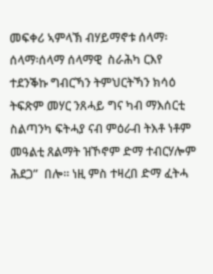መፍቀሪ ኣምላኽ ብሃይማኖቱ ሰላማ፡ ሰላማ፡ሰላማ ሰላማዊ  ስራሕካ ርእየ ተደንቕኩ ግብርኻን ትምህርትኻን ክሳዕ ትፍጽም መሃር ንጸሓይ ግና ካብ ማእሰርቲ ስልጣንካ ፍትሓያ ናብ ምዕራብ ትእቶ ነቶም መዓልቲ ጸልማት ዝኾኖም ድማ ተብርሃሎም ሕደጋ”  በሎ። ነዚ ምስ ተዛረበ ድማ ፈትሓ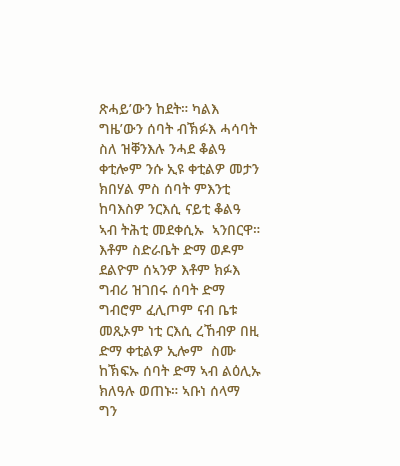ጽሓይ’ውን ከደት። ካልእ ግዜ’ውን ሰባት ብኽፉእ ሓሳባት ስለ ዝቐንእሉ ንሓደ ቆልዓ ቀቲሎም ንሱ ኢዩ ቀቲልዎ መታን ክበሃል ምስ ሰባት ምእንቲ ከባእስዎ ንርእሲ ናይቲ ቆልዓ ኣብ ትሕቲ መደቀሲኡ  ኣንበርዋ። እቶም ስድራቤት ድማ ወዶም ደልዮም ሰኣንዎ እቶም ክፉእ ግብሪ ዝገበሩ ሰባት ድማ ግብሮም ፈሊጦም ናብ ቤቱ መጺኦም ነቲ ርእሲ ረኸብዎ በዚ ድማ ቀቲልዎ ኢሎም  ስሙ ከኽፍኡ ሰባት ድማ ኣብ ልዕሊኡ ክለዓሉ ወጠኑ። ኣቡነ ሰላማ ግን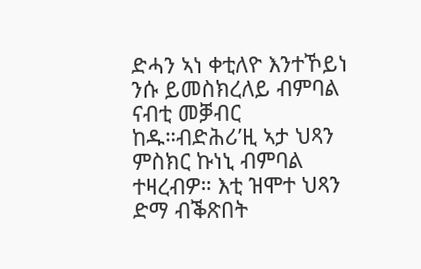ድሓን ኣነ ቀቲለዮ እንተኾይነ ንሱ ይመስክረለይ ብምባል ናብቲ መቓብር ከዱ።ብድሕሪ’ዚ ኣታ ህጻን ምስክር ኩነኒ ብምባል ተዛረብዎ። እቲ ዝሞተ ህጻን ድማ ብቕጽበት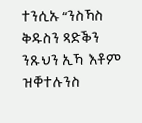ተንሲኡ “ንስኻስ ቅዱስን ጻድቕን ንጹህን ኢኻ  እቶም ዝቐተሉንስ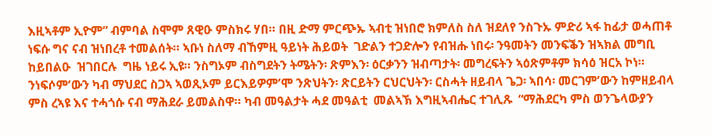እዚኣቶም ኢዮም” ብምባል ስሞም ጸዊዑ ምስክሩ ሃበ። በዚ ድማ ምርጭኡ ኣብቲ ዝነበሮ ክምለስ ስለ ዝደለየ ንስጉኡ ምድሪ ኣፋ ከፊታ ወሓጠቶ ነፍሱ ግና ናብ ዝነበረቶ ተመልሰት። ኣቡነ ስለማ ብኸምዚ ዓይነት ሕይወት  ገድልን ተጋድሎን የብዝሑ ነበሩ፡ ንዓመትን መንፍቕን ዝኣክል መግቢ ከይበልዑ  ዝገበርሉ  ግዜ ነይሩ ኢዩ። ንስግኦም ብስግደትን ትሜትን፡ ጽምእን፡ ዕርቃንን ዝብጣታት፡ መግረፍትን ኣዕጽምቶም ክሳዕ ዝርአ ኮነ። ንነፍሶም’ውን ካብ ማህደር ስጋኣ ኣወጺኦም ይርእይዎም’ሞ ንጽህትን፡ ጽርይትን ርህርህትን፡ ርስሓት ዘይብላ ጌጋ፡ ኣበሳ፡ መርገም’ውን ከምዘይብላ ምስ ረኣዩ እና ተሓጎሱ ናብ ማሕደራ ይመልስዋ። ካብ መዓልታት ሓደ መዓልቲ  መልኣኽ እግዚኣብሔር ተገሊጹ  “ማሕደርካ ምስ ወንጌላውያን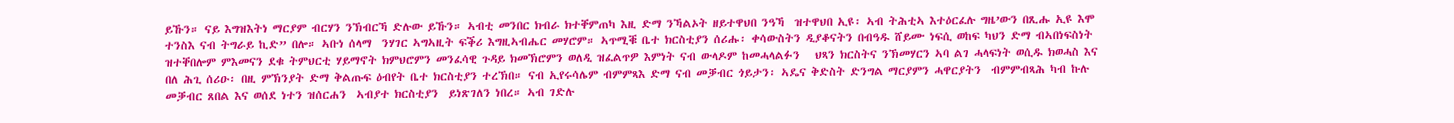ይኹን። ናይ እግዝእትነ ማርያም ብርሃን ንኽብርኻ ድሉው ይኹን። ኣብቲ መንበር ክብራ ክተቐምጠካ እዚ ድማ ንኻልኦት ዘይተዋህበ ንዓኻ  ዝተዋህበ ኢዩ፡ ኣብ ትሕቲኣ እተዕርፈሉ ግዜ’ውን በጺሑ ኢዩ እሞ ተንስእ ናብ ትግራይ ኪድ” በሎ። ኣቡነ ሰላማ  ንሃገር ኣግኣዚት ፍቕሪ እግዚኣብሔር መሃሮም። ኣጥሚቑ ቤተ ክርስቲያን ሰሪሑ፡ ቀሳውስትን ዲያቆናትን በብዓዱ ሸይሙ ነፍሲ ወከፍ ካህን ድማ ብኣበነፍስነት ዝተቐበሎም ምእመናን ደቁ ትምህርቲ ሃይማኖት ክምህሮምን መንፈሳዊ ጉዳይ ክመኽሮምን ወለዲ ዝፈልጥዎ እምነት ናብ ውላዶም ከመሓላልፉን   ህጻን ክርስትና ንኽመሃርን ኣባ ልገ ሓላፍነት ወሲዱ ክወሓስ እና በለ ሕጊ ሰሪዑ፡ በዚ ምኽንያት ድማ ቅልጡፍ ዕብየት ቤተ ክርስቲያን ተረኽበ። ናብ ኢየሩሳሌም ብምምጻእ ድማ ናብ መቓብር ጎይታን፡ ኣዴና ቅድስት ድንግል ማርያምን ሓዋርያትን  ብምምብጻሕ ካብ ኩሉ መቓብር ጸበል እና ወሰደ ነተን ዝሰርሐን  ኣብያተ ክርስቲያን  ይነጽገለን ነበረ። ኣብ ገድሉ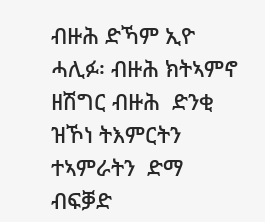ብዙሕ ድኻም ኢዮ ሓሊፉ፡ ብዙሕ ክትኣምኖ  ዘሽግር ብዙሕ  ድንቂ ዝኾነ ትእምርትን ተኣምራትን  ድማ ብፍቓድ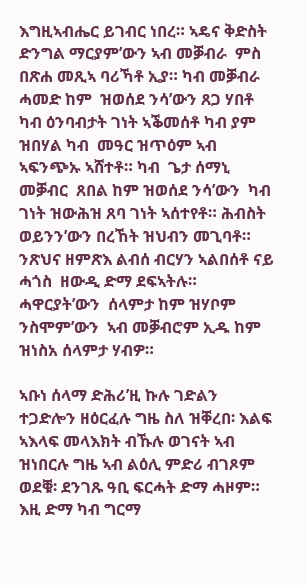እግዚኣብሔር ይገብር ነበረ። ኣዴና ቅድስት ድንግል ማርያም’ውን ኣብ መቓብራ  ምስ በጽሐ መጺኣ ባሪኻቶ ኢያ። ካብ መቓብራ ሓመድ ከም  ዝወሰደ ንሳ’ውን ጸጋ ሃበቶ ካብ ዕንባብታት ገነት ኣቕመሰቶ ካብ ያም ዝበሃል ካብ  መዓር ዝጥዕም ኣብ ኣፍንጭኡ ኣሸተቶ። ካብ  ጌታ ሰማኒ መቓብር  ጸበል ከም ዝወሰደ ንሳ’ውን  ካብ ገነት ዝውሕዝ ጸባ ገነት ኣሰተየቶ። ሕብስት ወይንን’ውን በረኸት ዝህብን መጊባቶ። ንጽህና ዘምጽእ ልብሰ ብርሃን ኣልበሰቶ ናይ ሓጎስ  ዘውዲ ድማ ደፍኣትሉ። ሓዋርያት’ውን  ሰላምታ ከም ዝሃቦም ንስሞም’ውን  ኣብ መቓብሮም ኢዱ ከም ዝነስአ ሰላምታ ሃብዎ።

ኣቡነ ሰላማ ድሕሪ’ዚ ኩሉ ገድልን ተጋድሎን ዘዕርፈሉ ግዜ ስለ ዝቐረበ፡ እልፍ ኣእላፍ መላእክት ብኹሉ ወገናት ኣብ ዝነበርሉ ግዜ ኣብ ልዕሊ ምድሪ ብገጾም ወደቑ፡ ደንገጹ ዓቢ ፍርሓት ድማ ሓዞም። እዚ ድማ ካብ ግርማ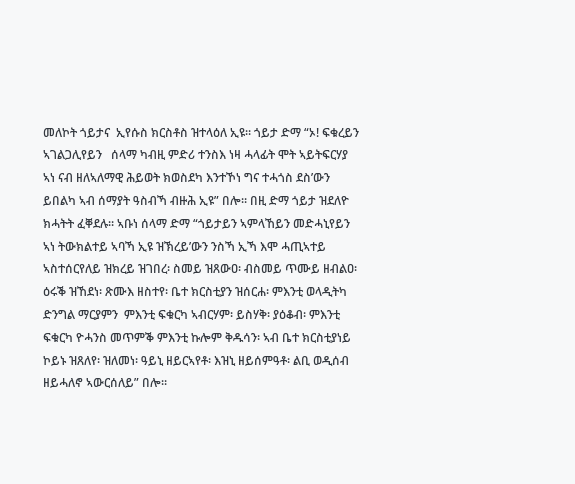መለኮት ጎይታና  ኢየሱስ ክርስቶስ ዝተላዕለ ኢዩ። ጎይታ ድማ “ኦ! ፍቁረይን ኣገልጋሊየይን   ሰላማ ካብዚ ምድሪ ተንስእ ነዛ ሓላፊት ሞት ኣይትፍርሃያ ኣነ ናብ ዘለኣለማዊ ሕይወት ክወስደካ እንተኾነ ግና ተሓጎስ ደስ’ውን ይበልካ ኣብ ሰማያት ዓስብኻ ብዙሕ ኢዩ” በሎ። በዚ ድማ ጎይታ ዝደለዮ ክሓትት ፈቐደሉ። ኣቡነ ሰላማ ድማ “ጎይታይን ኣምላኸይን መድሓኒየይን ኣነ ትውክልተይ ኣባኻ ኢዩ ዝኽረይ’ውን ንስኻ ኢኻ እሞ ሓጢኣተይ ኣስተሰርየለይ ዝክረይ ዝገበረ፡ ስመይ ዝጸውዐ፡ ብስመይ ጥሙይ ዘብልዐ፡ ዕሩቕ ዝኸደነ፡ ጽሙእ ዘስተየ፡ ቤተ ክርስቲያን ዝሰርሐ፡ ምእንቲ ወላዲትካ ድንግል ማርያምን  ምእንቲ ፍቁርካ ኣብርሃም፡ ይስሃቅ፡ ያዕቆብ፡ ምእንቲ ፍቁርካ ዮሓንስ መጥምቕ ምእንቲ ኩሎም ቅዱሳን፡ ኣብ ቤተ ክርስቲያነይ ኮይኑ ዝጸለየ፡ ዝለመነ፡ ዓይኒ ዘይርኣየቶ፡ እዝኒ ዘይሰምዓቶ፡ ልቢ ወዲሰብ ዘይሓለኖ ኣውርሰለይ” በሎ።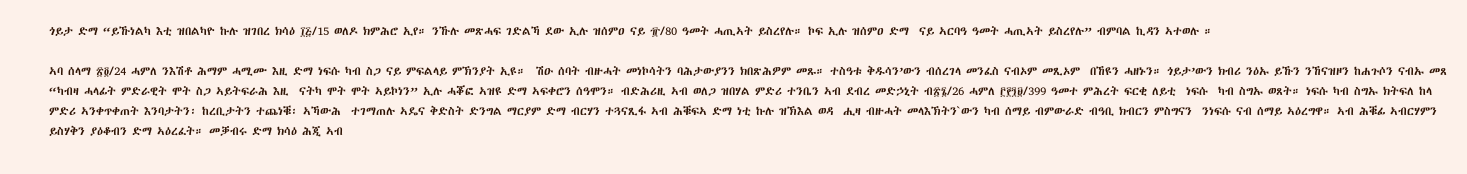ጎይታ ድማ “ይኹነልካ እቲ ዝበልካዮ ኩሉ ዝገበረ ክሳዕ ፲፭/15 ወለዶ ክምሕሮ ኢየ። ንኹሉ መጽሓፍ ገድልኻ ደው ኢሉ ዝሰምዐ ናይ ፹/80 ዓመት ሓጢኣት ይስረየሉ። ኮፍ ኢሉ ዝሰምዐ ድማ  ናይ ኣርባዓ ዓመት ሓጢኣት ይስረየሉ” ብምባል ኪዳን ኣተወሉ ።

ኣባ ሰላማ ፳፬/24 ሓምለ ንእሽቶ ሕማም ሓሚሙ እዚ ድማ ነፍሱ ካብ ስጋ ናይ ምፍልላይ ምኽንያት ኢዩ።  ሽዑ ሰባት ብዙሓት መነኮሳትን ባሕታውያንን ክበጽሕዎም መጹ። ተስዓቱ ቅዱሳን’ውን ብሰረገላ መንፈስ ናብኦም መጺኦም  በኸዩን ሓዘኑን። ጎይታ’ውን ክብሪ ንዕኡ ይኹን ንኸናዝዞን ከሐጉሶን ናብኡ መጸ “ካብዛ ሓላፊት ምድራዊት ሞት ስጋ ኣይትፍራሕ እዚ  ናትካ ሞት ሞት ኣይኮነን” ኢሉ ሓቖፎ ኣዝዩ ድማ ኣፍቀሮን ሰዓሞን። ብድሕሪዚ ኣብ ወለጋ ዝበሃል ምድሪ ተንቤን ኣብ ደብረ መድኃኒት ብ፳፮/26 ሓምለ ፫፻፺፱/399 ዓመተ ምሕረት ፍርቂ ለይቲ  ነፍሱ  ካብ ስግኡ ወጸት። ነፍሱ ካብ ስግኡ ክትፍለ ከላ  ምድሪ ኣንቀጥቀጠት እንባታትን፡ ከረቢታትን ተጨነቑ፡ ኣኻውሕ  ተገማጠሉ ኣዴና ቅድስት ድንግል ማርያም ድማ ብርሃን ተጓናጺፋ ኣብ ሕቑፍኣ ድማ ነቲ ኩሉ ዝኽእል ወዳ  ሒዛ ብዙሓት መላእኽትን`ውን ካብ ሰማይ ብምውራድ ብዓቢ ክብርን ምስግናን  ንነፍሱ ናብ ሰማይ ኣዕረግዋ። ኣብ ሕቑፊ ኣብርሃምን ይስሃቅን ያዕቆብን ድማ ኣዕረፈት። መቓብሩ ድማ ክሳዕ ሕጂ ኣብ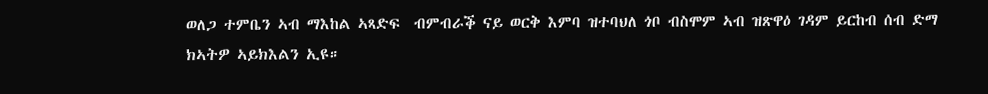ወለጋ ተምቤን ኣብ ማእከል ኣጻድፍ  ብምብራቕ ናይ ወርቅ እምባ ዝተባህለ ጎቦ ብስሞም ኣብ ዝጽዋዕ ገዳም ይርከብ ሰብ ድማ ክኣትዎ ኣይክእልን ኢዩ።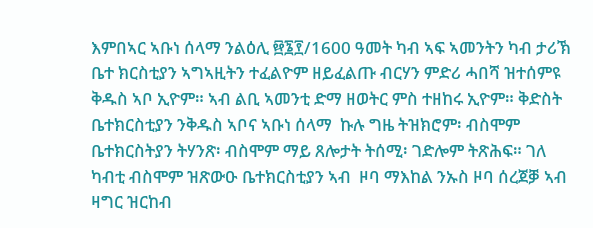እምበኣር ኣቡነ ሰላማ ንልዕሊ ፼፮፻/1600 ዓመት ካብ ኣፍ ኣመንትን ካብ ታሪኽ ቤተ ክርስቲያን ኣግኣዚትን ተፈልዮም ዘይፈልጡ ብርሃን ምድሪ ሓበሻ ዝተሰምዩ ቅዱስ ኣቦ ኢዮም። ኣብ ልቢ ኣመንቲ ድማ ዘወትር ምስ ተዘከሩ ኢዮም። ቅድስት ቤተክርስቲያን ንቅዱስ ኣቦና ኣቡነ ሰላማ  ኩሉ ግዜ ትዝክሮም፡ ብስሞም ቤተክርስትያን ትሃንጽ፡ ብስሞም ማይ ጸሎታት ትሰሚ፡ ገድሎም ትጽሕፍ። ገለ ካብቲ ብስሞም ዝጽውዑ ቤተክርስቲያን ኣብ  ዞባ ማእከል ንኡስ ዞባ ሰረጀቓ ኣብ ዛግር ዝርከብ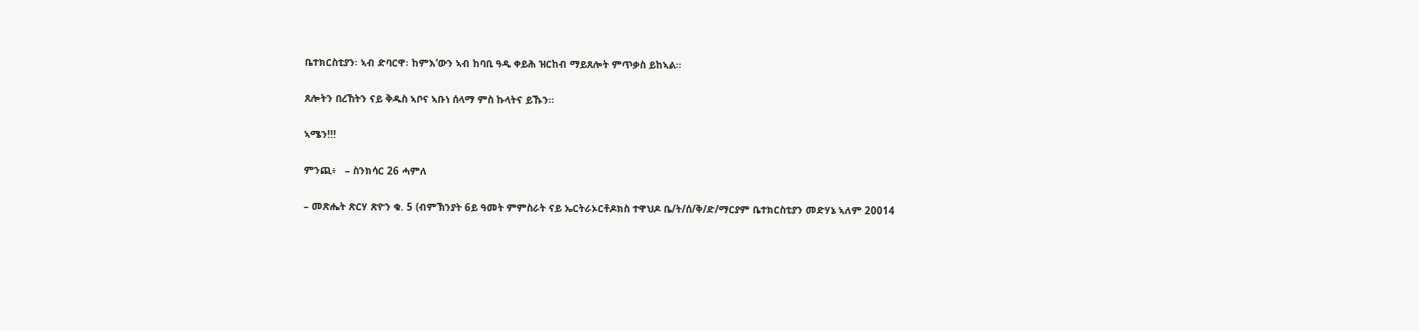ቤተክርስቲያን፡ ኣብ ድባርዋ፡ ከምእ’ውን ኣብ ከባቢ ዓዲ ቀይሕ ዝርከብ ማይጸሎት ምጥቃስ ይከኣል።

ጸሎትን በረኸትን ናይ ቅዱስ ኣቦና ኣቡነ ሰላማ ምስ ኩላትና ይኹን።

ኣሜን!!!

ምንጪ፥   – ስንክሳር 26 ሓምለ

– መጽሔት ጽርሃ ጽዮን ቁ. 5 (ብምኽንያት 6ይ ዓመት ምምስራት ናይ ኤርትራኦርቶዶክስ ተዋህዶ ቤ/ት/ሰ/ቅ/ድ/ማርያም ቤተክርስቲያን መድሃኔ ኣለም 20014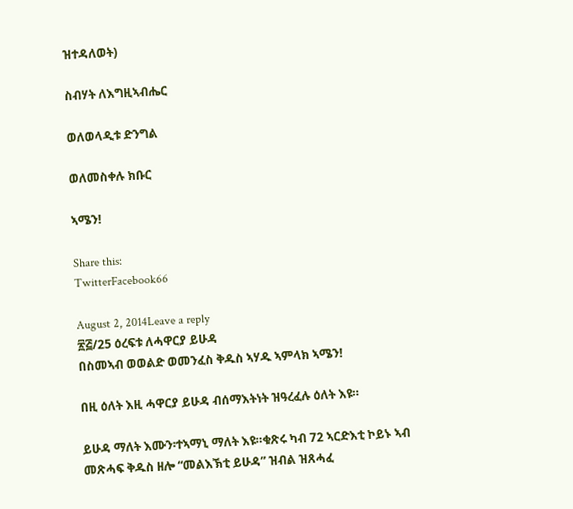ዝተዳለወት)

ስብሃት ለእግዚኣብሔር

ወለወላዲቱ ድንግል

ወለመስቀሉ ክቡር

ኣሜን!

Share this:
TwitterFacebook66

August 2, 2014Leave a reply
፳፭/25 ዕረፍቱ ለሓዋርያ ይሁዳ
በስመኣብ ወወልድ ወመንፈስ ቅዱስ ኣሃዱ ኣምላክ ኣሜን!

በዚ ዕለት እዚ ሓዋርያ ይሁዳ ብሰማእትነት ዝዓረፈሉ ዕለት እዩ።

ይሁዳ ማለት እሙን፡ተኣማኒ ማለት እዩ።ቁጽሩ ካብ 72 ኣርድእቲ ኮይኑ ኣብ መጽሓፍ ቅዱስ ዘሎ “መልእኽቲ ይሁዳ” ዝብል ዝጸሓፈ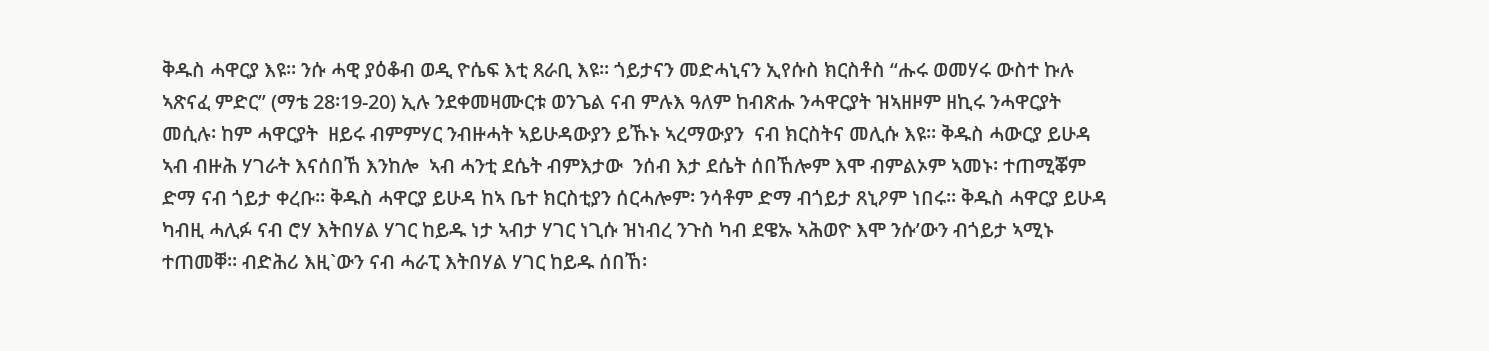ቅዱስ ሓዋርያ እዩ። ንሱ ሓዊ ያዕቆብ ወዲ ዮሴፍ እቲ ጸራቢ እዩ። ጎይታናን መድሓኒናን ኢየሱስ ክርስቶስ “ሑሩ ወመሃሩ ውስተ ኩሉ ኣጽናፈ ምድር” (ማቴ 28፡19-20) ኢሉ ንደቀመዛሙርቱ ወንጌል ናብ ምሉእ ዓለም ከብጽሑ ንሓዋርያት ዝኣዘዞም ዘኪሩ ንሓዋርያት መሲሉ፡ ከም ሓዋርያት  ዘይሩ ብምምሃር ንብዙሓት ኣይሁዳውያን ይኹኑ ኣረማውያን  ናብ ክርስትና መሊሱ እዩ። ቅዱስ ሓውርያ ይሁዳ ኣብ ብዙሕ ሃገራት እናሰበኸ እንከሎ  ኣብ ሓንቲ ደሴት ብምእታው  ንሰብ እታ ደሴት ሰበኸሎም እሞ ብምልኦም ኣመኑ፡ ተጠሚቖም ድማ ናብ ጎይታ ቀረቡ። ቅዱስ ሓዋርያ ይሁዳ ከኣ ቤተ ክርስቲያን ሰርሓሎም፡ ንሳቶም ድማ ብጎይታ ጸኒዖም ነበሩ። ቅዱስ ሓዋርያ ይሁዳ ካብዚ ሓሊፉ ናብ ሮሃ እትበሃል ሃገር ከይዱ ነታ ኣብታ ሃገር ነጊሱ ዝነብረ ንጉስ ካብ ደዌኡ ኣሕወዮ እሞ ንሱ’ውን ብጎይታ ኣሚኑ ተጠመቐ። ብድሕሪ እዚ`ውን ናብ ሓራፒ እትበሃል ሃገር ከይዱ ሰበኸ፡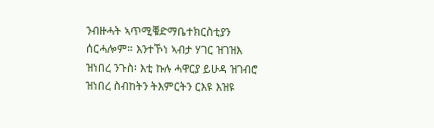ንብዙሓት ኣጥሚቑድማቤተክርስቲያን ሰርሓሎም። እንተኾነ ኣብታ ሃገር ዝገዝእ ዝነበረ ንጉስ፡ እቲ ኩሉ ሓዋርያ ይሁዳ ዝገብሮ ዝነበረ ስብከትን ትእምርትን ርእዩ እዝዩ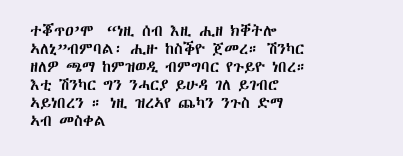ተቖጥዐ’ሞ  “ነዚ ሰብ እዚ ሒዘ ክቐትሎ ኣለኒ”ብምባል፡ ሒዙ ከስቕዮ ጀመረ። ሽንካር ዘለዎ ጫማ ከምዝወዲ ብምግባር የጉይዮ ነበረ። እቲ ሽንካር ግን ንሓርያ ይሁዳ ገለ ይገብሮ ኣይነበረን ። ነዚ ዝረኣየ ጨካን ንጉስ ድማ  ኣብ መስቀል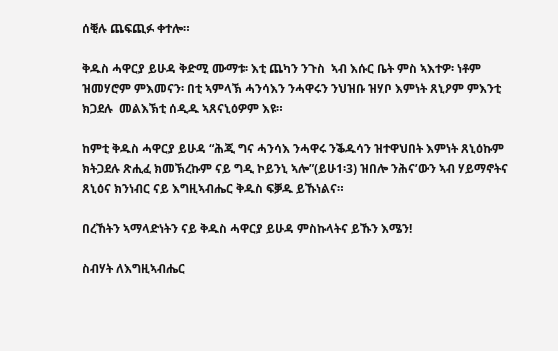ሰቒሉ ጨፍጪፉ ቀተሎ።

ቅዱስ ሓዋርያ ይሁዳ ቅድሚ ሙማቱ፡ እቲ ጨካን ንጉስ  ኣብ እሱር ቤት ምስ ኣእተዎ፡ ነቶም ዝመሃሮም ምእመናን፡ በቲ ኣምላኽ ሓንሳእን ንሓዋሩን ንህዝቡ ዝሃቦ እምነት ጸኒዖም ምእንቲ ክጋደሉ  መልእኽቲ ሰዲዱ ኣጸናኒዕዎም እዩ።

ከምቲ ቅዱስ ሓዋርያ ይሁዳ “ሕጂ ግና ሓንሳእ ንሓዋሩ ንቕዱሳን ዝተዋህበት እምነት ጸኒዕኩም ክትጋደሉ ጽሒፈ ክመኽረኩም ናይ ግዲ ኮይንኒ ኣሎ”(ይሁ1፡3) ዝበሎ ንሕና’ውን ኣብ ሃይማኖትና ጸኒዕና ክንነብር ናይ እግዚኣብሔር ቅዱስ ፍቓዱ ይኹነልና።

በረኸትን ኣማላድነትን ናይ ቅዱስ ሓዋርያ ይሁዳ ምስኩላትና ይኹን እሜን!

ስብሃት ለእግዚኣብሔር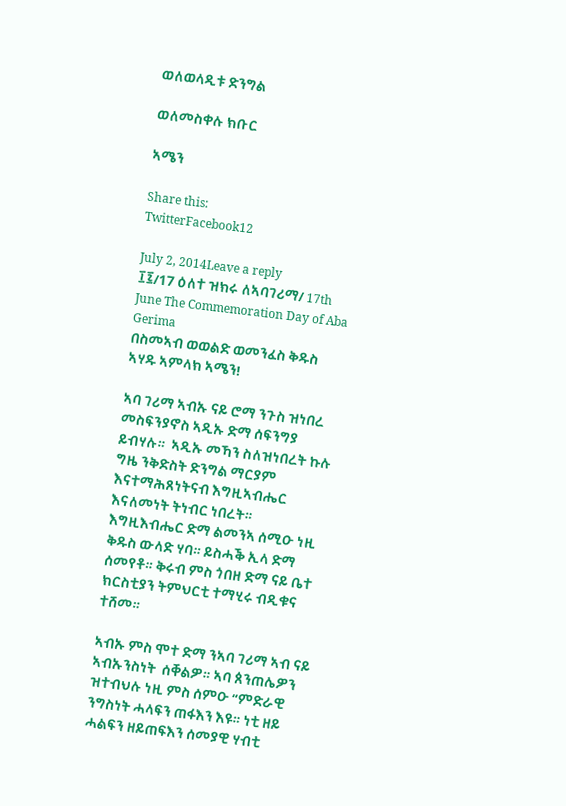ወለወላዲቱ ድንግል

ወለመስቀሉ ክቡር

ኣሜን

Share this:
TwitterFacebook12

July 2, 2014Leave a reply
፲፯/17 ዕለተ ዝክሩ ለኣባገሪማ/ 17th June The Commemoration Day of Aba Gerima
በስመኣብ ወወልድ ወመንፈስ ቅዱስ ኣሃዱ ኣምላክ ኣሜን!

ኣባ ገሪማ ኣብኡ ናይ ሮማ ንጉስ ዝነበረ መስፍንያኖስ ኣዲኡ ድማ ሰፍንግያ ይብሃሉ።  ኣዲኡ መኻን ስለዝነበረት ኩሉ ግዜ ንቅድስት ድንግል ማርያም እናተማሕጸነትናብ እግዚኣብሔር እናለመነት ትነብር ነበረት። እግዚእብሔር ድማ ልመንኣ ሰሚዑ ነዚ ቅዱስ ውላድ ሃባ። ይስሓቕ ኢላ ድማ ሰመየቶ። ቅሩብ ምስ ጎበዘ ድማ ናይ ቤተ ክርስቲያን ትምህርቲ ተማሂሩ ብዲቁና ተሸመ።

ኣብኡ ምስ ሞተ ድማ ንኣባ ገሪማ ኣብ ናይ ኣብኡንስነት  ሰቐልዎ። ኣባ ጰንጠሌዎን  ዝተብህሉ ነዚ ምስ ሰምዑ “ምድራዊ  ንግስነት ሓላፍን ጠፋእን እዩ። ነቲ ዘይ ሓልፍን ዘይጠፍእን ሰመያዊ ሃብቲ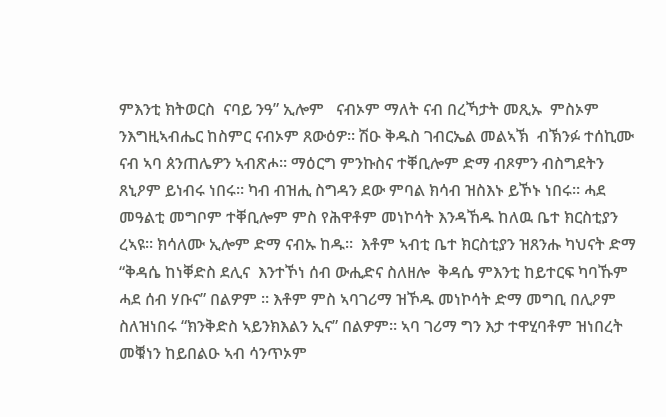ምእንቲ ክትወርስ  ናባይ ንዓ” ኢሎም   ናብኦም ማለት ናብ በረኻታት መጺኡ  ምስኦም ንእግዚኣብሔር ከስምር ናብኦም ጸውዕዎ። ሽዑ ቅዱስ ገብርኤል መልኣኽ  ብኽንፉ ተሰኪሙ ናብ ኣባ ጰንጠሌዎን ኣብጽሖ። ማዕርግ ምንኩስና ተቐቢሎም ድማ ብጾምን ብስግደትን ጸኒዖም ይነብሩ ነበሩ። ካብ ብዝሒ ስግዳን ደው ምባል ክሳብ ዝስእኑ ይኾኑ ነበሩ። ሓደ መዓልቲ መግቦም ተቐቢሎም ምስ የሕዋቶም መነኮሳት እንዳኸዱ ከለዉ ቤተ ክርስቲያን ረኣዩ። ክሳለሙ ኢሎም ድማ ናብኡ ከዱ።  እቶም ኣብቲ ቤተ ክርስቲያን ዝጸንሑ ካህናት ድማ  “ቅዳሴ ከነቐድስ ደሊና  እንተኾነ ሰብ ውሒድና ስለዘሎ  ቅዳሴ ምእንቲ ከይተርፍ ካባኹም ሓደ ሰብ ሃቡና” በልዎም ። እቶም ምስ ኣባገሪማ ዝኾዱ መነኮሳት ድማ መግቢ በሊዖም ስለዝነበሩ “ክንቅድስ ኣይንክእልን ኢና” በልዎም። ኣባ ገሪማ ግን እታ ተዋሂባቶም ዝነበረት መቑነን ከይበልዑ ኣብ ሳንጥኦም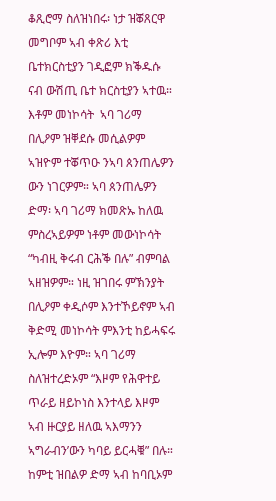ቆጺሮማ ስለዝነበሩ፡ ነታ ዝቖጸርዋ መግቦም ኣብ ቀጽሪ እቲ ቤተክርስቲያን ገዲፎም ክቕዱሱ ናብ ውሽጢ ቤተ ክርስቲያን ኣተዉ። እቶም መነኮሳት  ኣባ ገሪማ በሊዖም ዝቐደሱ መሲልዎም ኣዝዮም ተቖጥዑ ንኣባ ጰንጠሌዎን ውን ነገርዎም። ኣባ ጰንጠሌዎን ድማ፡ ኣባ ገሪማ ክመጽኡ ከለዉ ምስረኣይዎም ነቶም መውነኮሳት “ካብዚ ቅሩብ ርሕቕ በሉ” ብምባል ኣዘዝዎም። ነዚ ዝገበሩ ምኽንያት በሊዖም ቀዲሶም እንተኾይኖም ኣብ ቅድሚ መነኮሳት ምእንቲ ከይሓፍሩ ኢሎም እዮም። ኣባ ገሪማ ስለዝተረድኦም “እዞም የሕዋተይ ጥራይ ዘይኮነስ እንተላይ እዞም ኣብ ዙርያይ ዘለዉ ኣእማንን ኣግራብን’ውን ካባይ ይርሓቑ” በሉ። ከምቲ ዝበልዎ ድማ ኣብ ከባቢኦም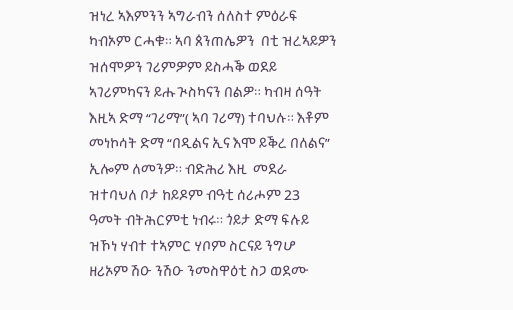ዝነረ ኣእምንን ኣግራብን ሰለስተ ምዕራፍ ካብኦም ርሓቁ። ኣባ ጰንጠሌዎን  በቲ ዝረኣይዎን ዝሰሞዎን ገሪምዎም ይስሓቕ ወደይ ኣገሪምካናን ይሑጒስካናን በልዎ። ካብዛ ሰዓት እዚኣ ድማ “ገሪማ”( ኣባ ገሪማ) ተባህሉ። እቶም መነኮሳት ድማ “በዲልና ኢና እሞ ይቕረ በለልና” ኢሎም ለመንዎ። ብድሕሪ እዚ  መደራ ዝተባህለ ቦታ ከይዶም ብዓቲ ሰሪሖም 23  ዓመት ብትሕርምቲ ነብሩ። ጎይታ ድማ ፍሉይ ዝኾነ ሃብተ ተኣምር ሃቦም ስርናይ ንግሆ ዘሪኦም ሽዑ ንሽዑ ንመስዋዕቲ ስጋ ወደሙ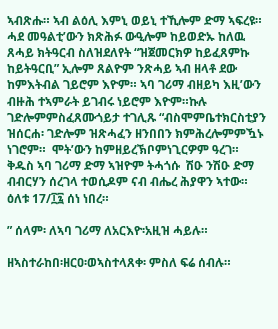ኣብጽሑ። ኣብ ልዕሊ እምኒ ወይኒ ተኺሎም ድማ ኣፍረዩ። ሓደ መዓልቲ’ውን ክጽሕፉ ውዒሎም ከይወድኡ ከለዉ ጸሓይ ክትዓርብ ስለዝደለየት “ዝጀመርክዎ ከይፈጸምኩ ከይትዓርቢ” ኢሎም ጸልዮም ንጽሓይ ኣብ ዘላቶ ደው ከምእትብል ገይሮም እዮም። ኣባ ገሪማ ብዘይካ እዚ’ውን ብዙሕ ተኣምራት ይገብሩ ነይሮም እዮም።ኩሉ ገድሎምምስፈጸሙጎይታ ተገሊጹ “ብስሞምቤተክርስቲያን ዝሰርሐ፡ ገድሎም ዝጽሓፈን ዘንበበን ክምሕረሎምምዃኑ ነገሮም።  ሞት’ውን ከምዘይረኽቦምነጊርዎም ዓረገ።  ቅዱስ ኣባ ገሪማ ድማ ኣዝዮም ትሓጎሱ  ሽዑ ንሽዑ ድማ ብብርሃን ሰረገላ ተወሲዶም ናብ ብሔረ ሕያዋን ኣተው። ዕለቱ 17/፲፯ ሰነ ነበረ።

” ሰላም፡ ለኣባ ገሪማ ለአርእዮ፡አዚዝ ሓይሉ።

ዘኣስተራከበ፡ዘርዐ፡ወኣስተላጸቀ፡ ምስለ ፍሬ ሰብሉ።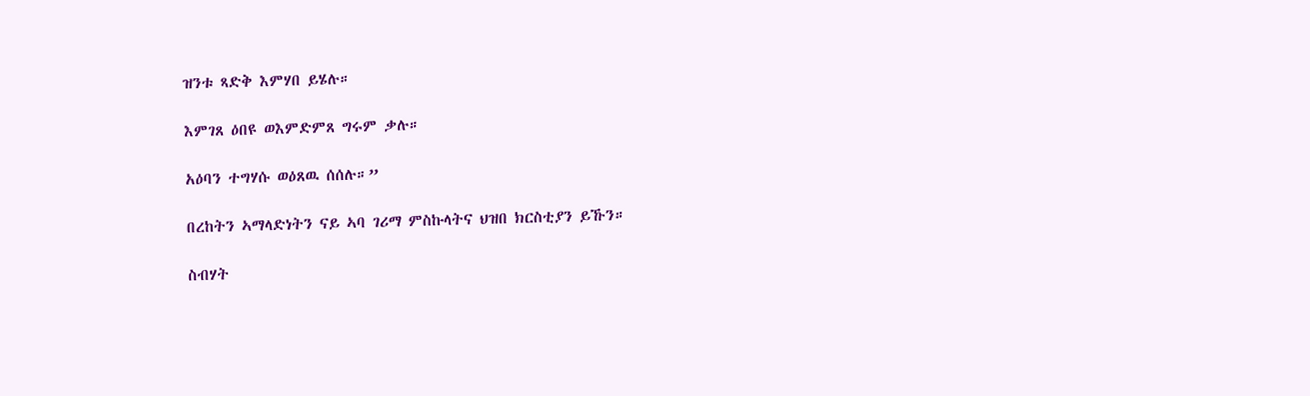ዝንቱ ጻድቅ እምሃበ ይሄሉ።

እምገጸ ዕበዩ ወእምድምጸ ግሩም ቃሉ።

አዕባን ተግሃሱ ወዕጸዉ ሰሰሉ።”

በረከትን ኣማላድነትን ናይ ኣባ ገሪማ ምስኩላትና ህዝበ ክርስቲያን ይኹን።

ስብሃት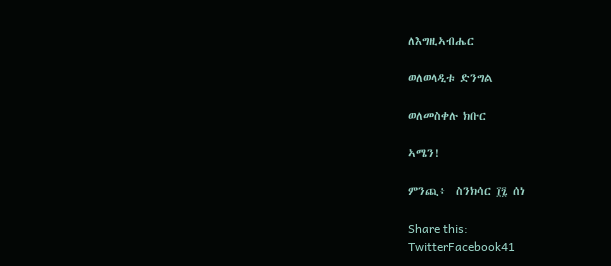ለእግዚኣብሔር

ወለወላዲቱ ድንግል

ወለመስቀሉ ክቡር

ኣሜን!

ምንጪ፥  ስንክሳር ፲፯ ሰነ

Share this:
TwitterFacebook41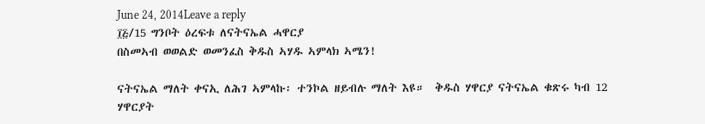June 24, 2014Leave a reply
፲፭/15 ግንቦት ዕረፍቱ ለናትናኤል ሓዋርያ
በስመኣብ ወወልድ ወመንፈስ ቅዱስ ኣሃዱ ኣምላክ ኣሜን!

ናትናኤል ማለት ቀናኢ ለሕገ ኣምላኩ፡ ተንኮል ዘይብሉ ማለት እዩ።  ቅዱስ ሃዋርያ ናትናኤል ቁጽሩ ካብ 12 ሃዋርያት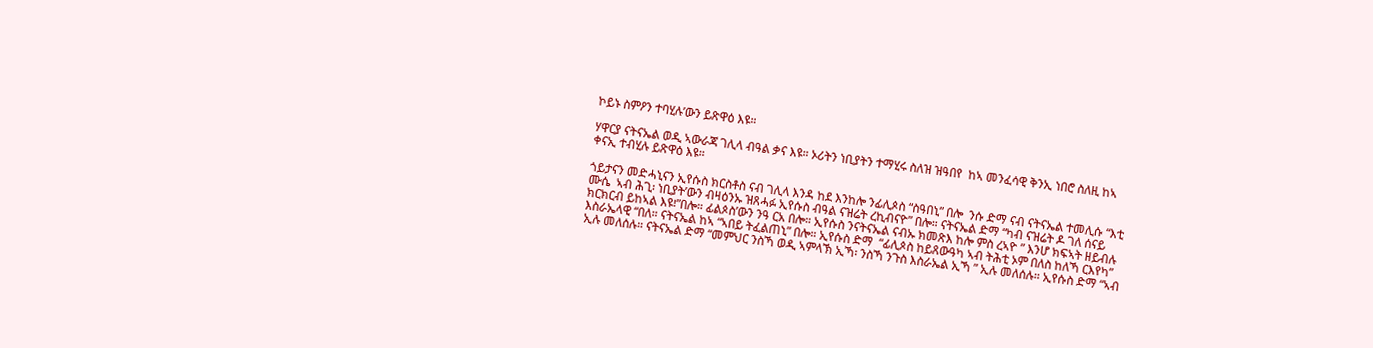ኮይኑ ስምዖን ተባሂሉ’ውን ይጽዋዕ እዩ።

ሃዋርያ ናትናኤል ወዲ ኣውራጃ ገሊላ ብዓል ቃና እዩ። ኦሪትን ነቢያትን ተማሂሩ ስለዝ ዝዓበየ  ከኣ መንፈሳዊ ቅንኢ ነበሮ ስለዚ ከኣ ቀናኢ ተብሂሉ ይጽዋዕ እዩ።

ጎይታናን መድሓኒናን ኢየሱስ ክርስቶስ ናብ ገሊላ እንዳ ከደ እንከሎ ንፊሊጶስ “ስዓበኒ” በሎ  ንሱ ድማ ናብ ናትናኤል ተመሊሱ “እቲ ሙሴ  ኣብ ሕጊ፡ ነቢያት’ውን ብዛዕንኡ ዝጸሓፉ ኢየሱስ ብዓል ናዝሬት ረኪብናዮ” በሎ። ናትናኤል ድማ “ካብ ናዝሬት ዶ ገለ ሰናይ ክርክርብ ይከኣል እዩ፧”በሎ። ፊልጶስ’ውን ንዓ ርአ በሎ። ኢየሱስ ንናትናኤል ናብኡ ክመጽእ ከሎ ምስ ረኣዮ ” እንሆ ክፍኣት ዘይብሉ እስራኤላዊ “በለ። ናትናኤል ከኣ “ኣበይ ትፈልጠኒ” በሎ። ኢየሱስ ድማ  “ፊሊጶስ ከይጸውዓካ ኣብ ትሕቲ ኦም በለስ ከለኻ ርእየካ” ኢሉ መለሰሉ። ናትናኤል ድማ “መምህር ንስኻ ወዲ ኣምላኽ ኢኻ፡ ንስኻ ንጉስ እስራኤል ኢኻ ” ኢሉ መለሰሉ። ኢየሱስ ድማ “ኣብ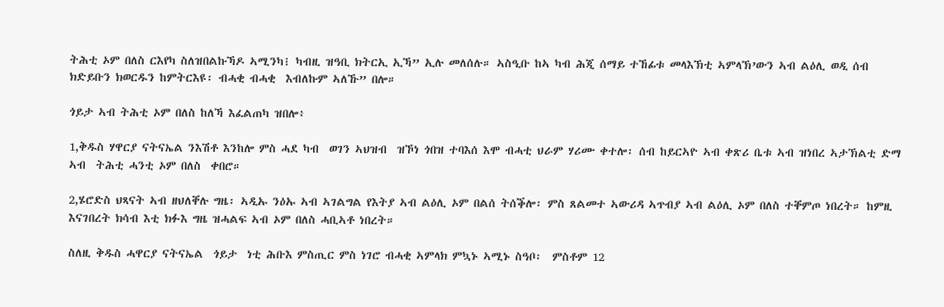ትሕቲ ኦም በለስ ርእየካ ስለዝበልኩኻዶ ኣሚንካ፧ ካብዚ ዝዓቢ ክትርኢ ኢኻ” ኢሉ መለሰሉ። ኣስዒቡ ከኣ ካብ ሕጂ ሰማይ ተኸፊቱ መላእኽቲ ኣምላኽ’ውን ኣብ ልዕሊ ወዲ ሰብ ክድይቡን ክወርዱን ከምትርእዩ፡ ብሓቂ ብሓቂ  እብለኩም ኣለኹ” በሎ።

ጎይታ ኣብ ትሕቲ ኦም በለስ ከለኻ እፈልጠካ ዝበሎ፥

1,ቅዱስ ሃዋርያ ናትናኤል ንእሽቶ እንከሎ ምስ ሓደ ካብ  ወገን ኣህዝብ  ዝኾነ ጎበዝ ተባእሰ እሞ ብሓቲ ህራም ሃሪሙ ቀተሎ፡ ሰብ ከይርኣዮ ኣብ ቀጽሪ ቤቱ ኣብ ዝነበረ ኣታኽልቲ ድማ ኣብ  ትሕቲ ሓንቲ ኦም በለስ  ቀበሮ።

2,ሄሮድስ ህጻናት ኣብ ዘህለቐሉ ግዜ፡ ኣዲኡ ንዕኡ ኣብ ኣገልግል የእትያ ኣብ ልዕሊ ኦም በልሰ ትሰቕሎ፡ ምስ ጸልመተ ኣውሪዳ ኣጥብያ ኣብ ልዕሊ ኦም በለስ ተቐምጦ ነበረት። ከምዚ እናገበረት ክሳብ እቲ ክፉእ ግዜ ዝሓልፍ ኣብ ኦም በለስ ሓቢኣቶ ነበረት።

ስለዚ ቅዱስ ሓዋርያ ናትናኤል  ጎይታ  ነቲ ሕቡእ ምስጢር ምስ ነገሮ ብሓቂ ኣምላክ ምኳኑ ኣሚኑ ስዓቦ፡  ምስቶም 12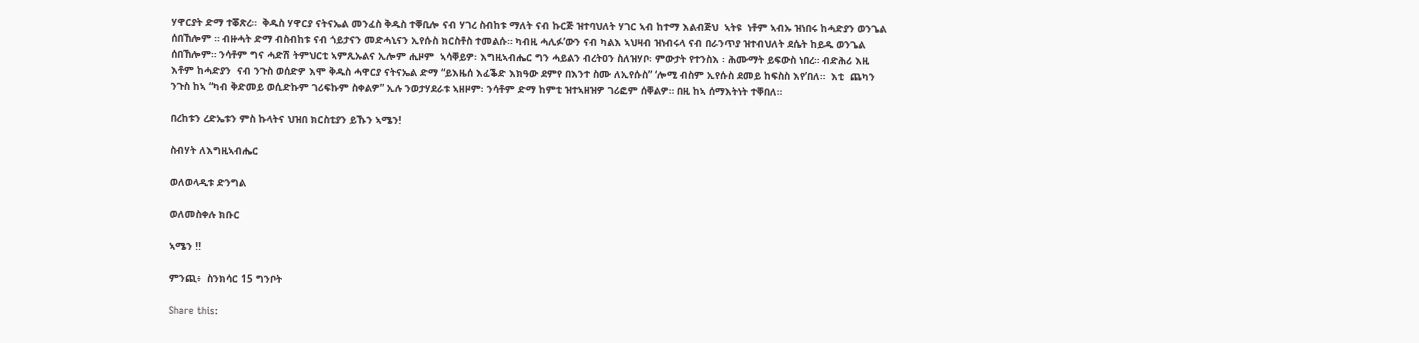ሃዋርያት ድማ ተቖጽረ።  ቅዱስ ሃዋርያ ናትናኤል መንፈስ ቅዱስ ተቐቢሎ ናብ ሃገረ ስብከቱ ማለት ናብ ኩርጅ ዝተባህለት ሃገር ኣብ ከተማ እልብጅህ  ኣትዩ  ነቶም ኣብኡ ዝነበሩ ከሓድያን ወንጌል ሰበኸሎም ። ብዙሓት ድማ ብስብከቱ ናብ ጎይታናን መድሓኒናን ኢየሱስ ክርስቶስ ተመልሱ። ካብዚ ሓሊፉ’ውን ናብ ካልእ ኣህዛብ ዝነብሩላ ናብ በራንጥያ ዝተብህለት ደሴት ከይዱ ወንጌል ሰበኸሎም። ንሳቶም ግና ሓድሽ ትምህርቲ ኣምጺኡልና ኢሎም ሒዞም  ኣሳቐይዎ፡ እግዚኣብሔር ግን ሓይልን ብረትዐን ስለዝሃቦ፡ ምውታት የተንስእ ፡ ሕሙማት ይፍውስ ነበረ። ብድሕሪ እዚ እቶም ከሓድያን  ናብ ንጉስ ወሰድዎ እሞ ቅዱስ ሓዋርያ ናትናኤል ድማ “ይእዜሰ እፈቕድ እክዓው ደምየ በእንተ ስሙ ለኢየሱስ” ‘ሎሚ ብስም ኢየሱስ ደመይ ከፍስስ እየ’በለ።  እቲ  ጨካን ንጉስ ከኣ “ካብ ቅድመይ ወሲድኩም ገሪፍኩም ስቀልዎ” ኢሉ ንወታሃደራቱ ኣዘዞም፡ ንሳቶም ድማ ከምቲ ዝተኣዘዝዎ ገሪፎም ሰቐልዎ። በዚ ከኣ ሰማእትነት ተቐበለ።

በረከቱን ረድኤቱን ምስ ኩላትና ህዝበ ክርስቲያን ይኹን ኣሜን!

ስብሃት ለእግዚኣብሔር

ወለወላዲቱ ድንግል

ወለመስቀሉ ክቡር

ኣሜን !!

ምንጪ፥  ስንክሳር 15 ግንቦት

Share this: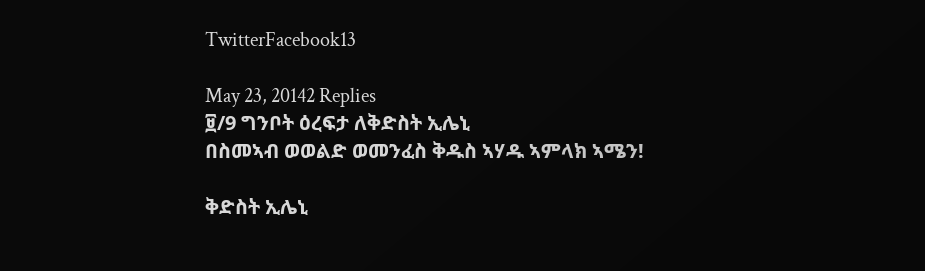TwitterFacebook13

May 23, 20142 Replies
፱/9 ግንቦት ዕረፍታ ለቅድስት ኢሌኒ
በስመኣብ ወወልድ ወመንፈስ ቅዱስ ኣሃዱ ኣምላክ ኣሜን!

ቅድስት ኢሌኒ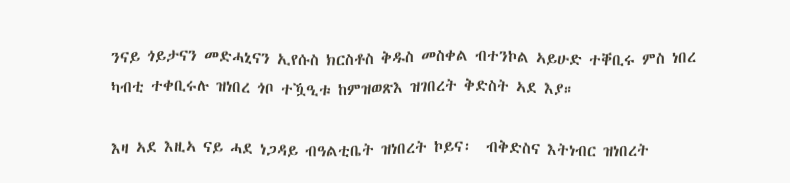ንናይ ጎይታናን መድሓኒናን ኢየሱስ ክርስቶስ ቅዱስ መስቀል ብተንኮል ኣይሁድ ተቐቢሩ ምስ ነበረ  ካብቲ ተቀቢሩሉ ዝነበረ ጎቦ ተዃዒቱ ከምዝወጽእ ዝገበረት ቅድስት ኣደ እያ።

እዛ ኣደ እዚኣ ናይ ሓደ ነጋዳይ ብዓልቲቤት ዝነበረት ኮይና፡  ብቅድስና እትነብር ዝነበረት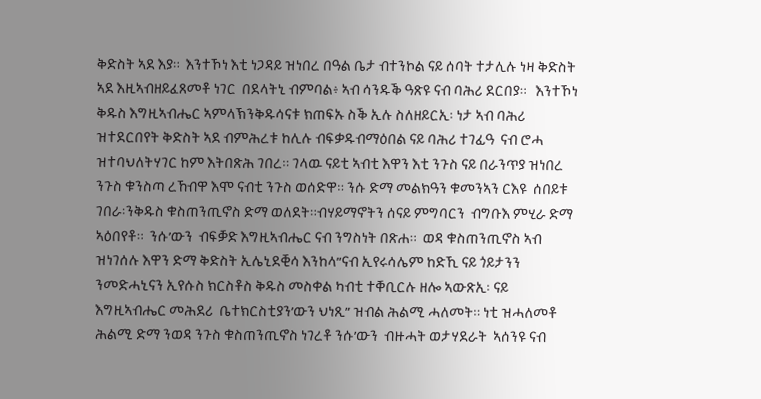ቅድስት ኣደ እያ።  እንተኾነ እቲ ነጋዳይ ዝነበረ በዓል ቤታ ብተንኮል ናይ ሰባት ተታሊሉ ነዛ ቅድስት ኣደ እዚኣብዘይፈጸመቶ ነገር  በደላትኒ ብምባል፥ ኣብ ሳንዱቕ ዓጽዩ ናብ ባሕሪ ደርበያ።   እንተኾነ ቅዱስ እግዚኣብሔር ኣምላኽንቅዱሳናቱ ክጠፍኡ ስቕ ኢሉ ስለዘይርኢ፡ ነታ ኣብ ባሕሪ ዝተደርበየት ቅድስት ኣደ ብምሕረቱ ከሊሉ ብፍቃዱብማዕበል ናይ ባሕሪ ተገፊዓ  ናብ ሮሓ  ዝተባህለትሃገር ከም እትበጽሕ ገበረ። ገላዉ ናይቲ ኣብቲ እዋን እቲ ንጉስ ናይ በራንጥያ ዝነበረ ንጉስ ቁንስጣ ረኸብዋ እሞ ናብቲ ንጉስ ወሰድዋ። ንሱ ድማ መልክዓን ቁመንኣን ርእዩ  ሰበይቱ ገበራ፡ንቅዱስ ቁስጠንጢኖስ ድማ ወለደት።ብሃይማኖትን ሰናይ ምግባርን  ብግቡእ ምሂራ ድማ ኣዕበየቶ።  ንሱ’ውን  ብፍቓድ እግዚኣብሔር ናብ ንግስነት በጽሐ።  ወዳ ቁስጠንጢኖስ ኣብ ዝነገሰሉ እዋን ድማ ቅድስት ኢሌኒደቒሳ እንከላ”ናብ ኢየሩሳሌም ከድኺ ናይ ጎይታንን ንመድሓኒናን ኢየሱስ ክርስቶስ ቅዱስ መስቀል ካብቲ ተቐቢርሉ ዘሎ ኣውጽኢ፡ ናይ እግዚኣብሔር መሕደሪ  ቤተክርስቲያን’ውን ህነጺ” ዝብል ሕልሚ ሓለመት። ነቲ ዝሓለመቶ ሕልሚ ድማ ንወዳ ንጉስ ቁስጠንጢኖስ ነገረቶ ንሱ’ውን  ብዙሓት ወታሃደራት  ኣሰንዩ ናብ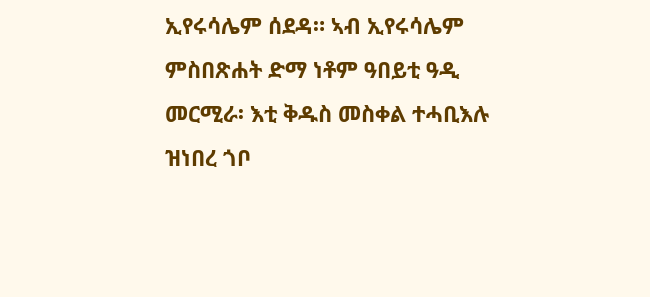ኢየሩሳሌም ሰደዳ። ኣብ ኢየሩሳሌም ምስበጽሐት ድማ ነቶም ዓበይቲ ዓዲ መርሚራ፡ እቲ ቅዱስ መስቀል ተሓቢእሉ ዝነበረ ጎቦ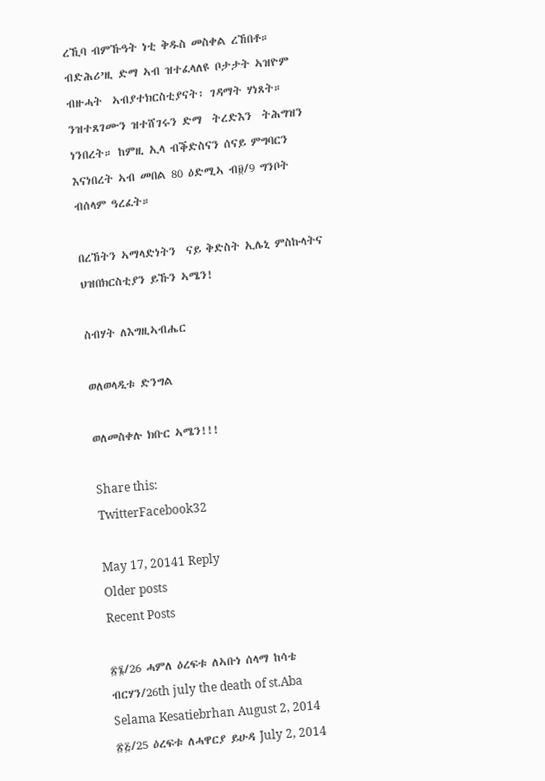ረኺባ ብምኹዓት ነቲ ቅዱስ መስቀል ረኸበቶ። ብድሕሪ’ዚ ድማ ኣብ ዝተፈላለዩ ቦታታት ኣዝዮም ብዙሓት  ኣብያተክርስቲያናት፡ ገዳማት ሃነጸት። ንዝተጸገሙን ዝተሸገሩን ድማ  ትረድእን  ትሕግዝን ነንበረት። ከምዚ ኢላ ብቕድስናን ሰናይ ምግባርን እናነበረት ኣብ መበል 80 ዕድሚኣ ብ፱/9 ግንቦት  ብሰላም ዓረፈት።

በረኸትን ኣማላድነትን  ናይ ቅድስት ኢሌኒ ምስኩላትና  ህዝበክርስቲያን ይኹን ኣሜን!

ስብሃት ለእግዚኣብሔር

ወለወላዲቱ ድንግል

ወለመስቀሉ ክቡር ኣሜን!!!

Share this:
TwitterFacebook32

May 17, 20141 Reply
Older posts
Recent Posts

፳፮/26 ሓምለ ዕረፍቱ ለኣቡነ ሰላማ ከሳቴ ብርሃን/26th july the death of st.Aba Selama Kesatiebrhan August 2, 2014
፳፭/25 ዕረፍቱ ለሓዋርያ ይሁዳ July 2, 2014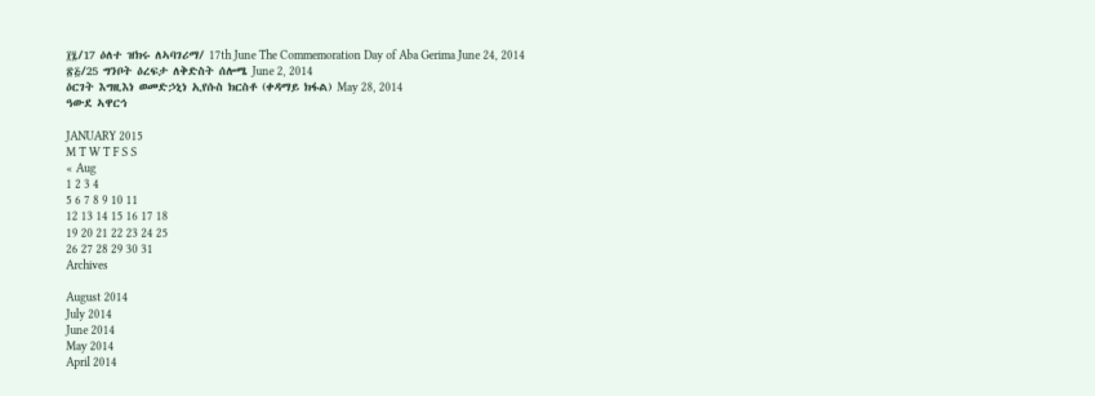፲፯/17 ዕለተ ዝክሩ ለኣባገሪማ/ 17th June The Commemoration Day of Aba Gerima June 24, 2014
፳፭/25 ግንቦት ዕረፍታ ለቅድስት ሰሎሜ June 2, 2014
ዕርገት እግዚእነ ወመድኃኒነ ኢየሱስ ክርስቶ (ቀዳማይ ክፋል) May 28, 2014
ዓውደ ኣዋርኅ

JANUARY 2015
M T W T F S S
« Aug
1 2 3 4
5 6 7 8 9 10 11
12 13 14 15 16 17 18
19 20 21 22 23 24 25
26 27 28 29 30 31
Archives

August 2014
July 2014
June 2014
May 2014
April 2014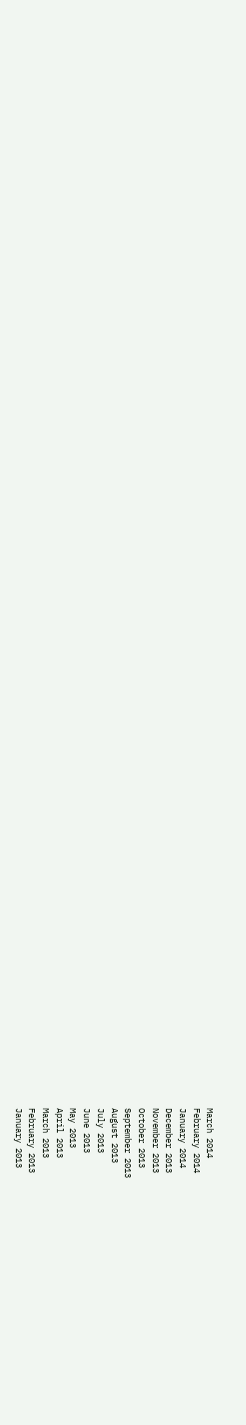March 2014
February 2014
January 2014
December 2013
November 2013
October 2013
September 2013
August 2013
July 2013
June 2013
May 2013
April 2013
March 2013
February 2013
January 2013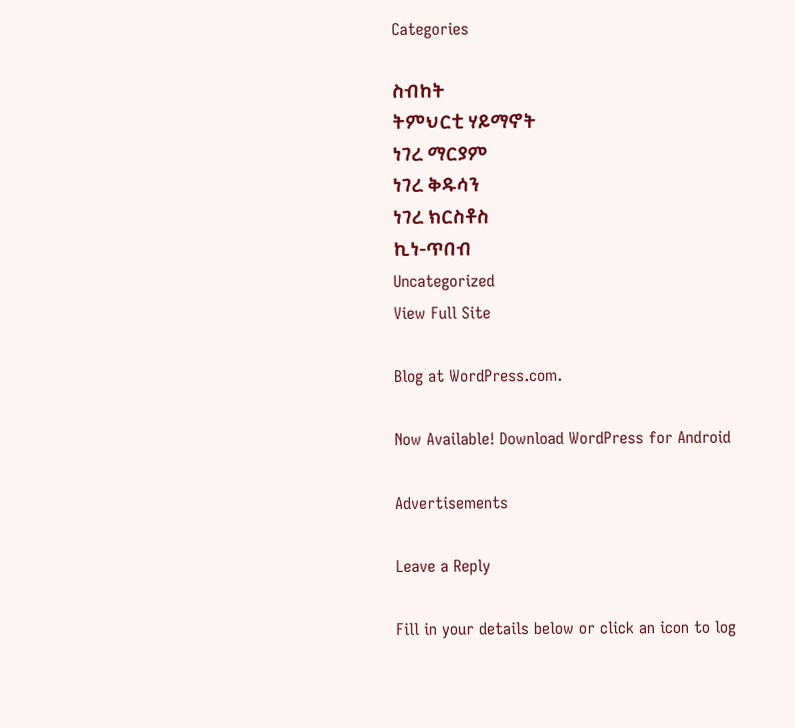Categories

ስብከት
ትምህርቲ ሃይማኖት
ነገረ ማርያም
ነገረ ቅዱሳን
ነገረ ክርስቶስ
ኪነ-ጥበብ
Uncategorized
View Full Site

Blog at WordPress.com.

Now Available! Download WordPress for Android

Advertisements

Leave a Reply

Fill in your details below or click an icon to log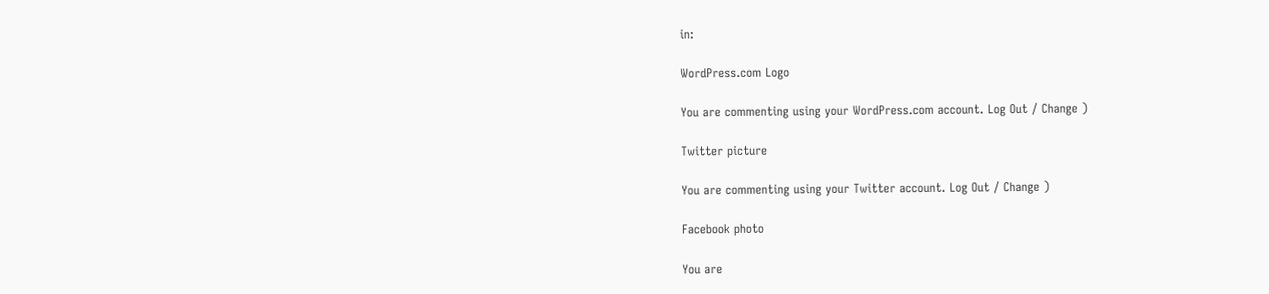in:

WordPress.com Logo

You are commenting using your WordPress.com account. Log Out / Change )

Twitter picture

You are commenting using your Twitter account. Log Out / Change )

Facebook photo

You are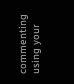commenting using your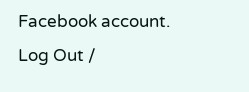Facebook account. Log Out /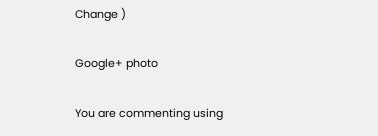Change )

Google+ photo

You are commenting using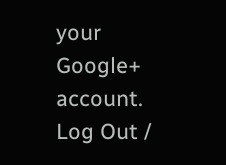your Google+ account. Log Out /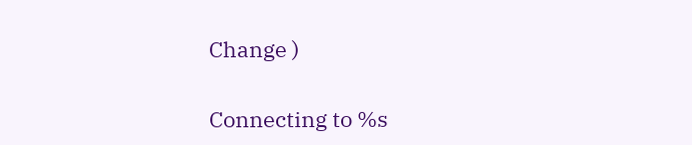Change )

Connecting to %s